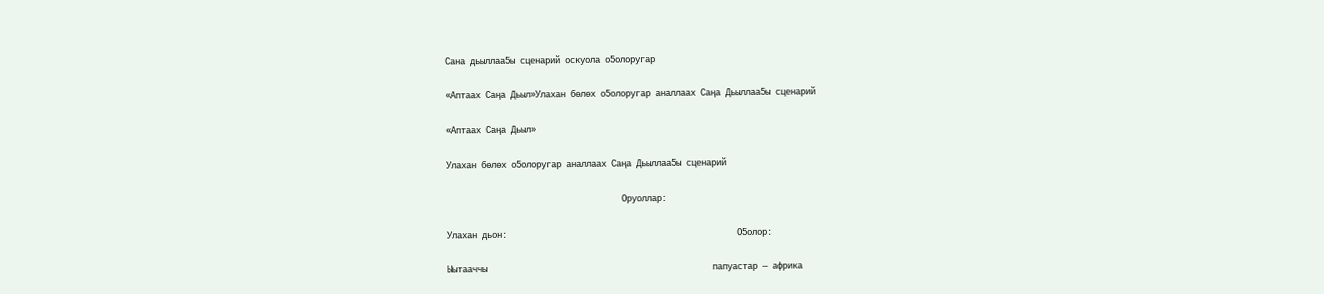Сана дьыллаа5ы сценарий оскуола о5олоругар

«Аптаах Саңа Дьыл»Улахан бөлөх о5олоругар аналлаах Саңа Дьыллаа5ы сценарий

«Аптаах Саңа Дьыл»

Улахан бөлөх о5олоругар аналлаах Саңа Дьыллаа5ы сценарий

                                   Оруоллар:

Улахан дьон:                                              О5олор:

Ыытааччы                                             папуастар — африка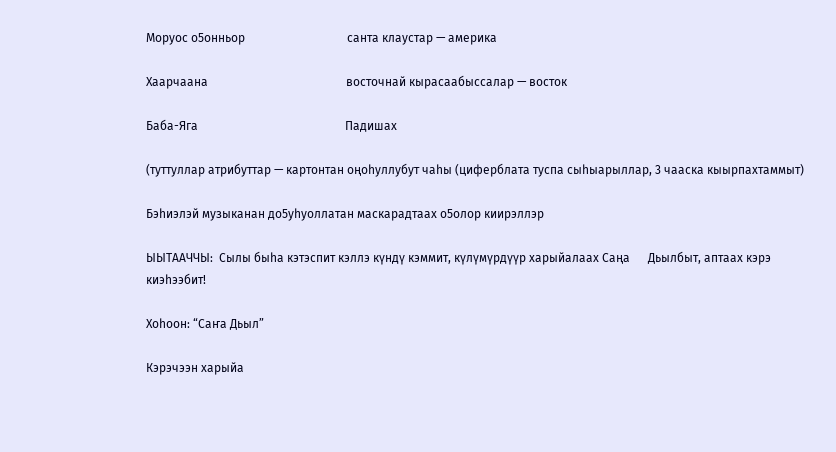Моруос о5онньор                                  санта клаустар — америка

Хаарчаана                                              восточнай кырасаабыссалар — восток

Баба-Яга                                                 Падишах

(туттуллар атрибуттар — картонтан оңоhуллубут чаhы (циферблата туспа сыhыарыллар, 3 чааска кыырпахтаммыт)

Бэhиэлэй музыканан до5уhуоллатан маскарадтаах о5олор киирэллэр

ЫЫТААЧЧЫ:  Сылы быhа кэтэспит кэллэ күндү кэммит, күлүмүрдүүр харыйалаах Саңа      Дьылбыт, аптаах кэрэ киэhээбит!

Хоhоон: “Саҥа Дьыл”

Кэрэчээн харыйа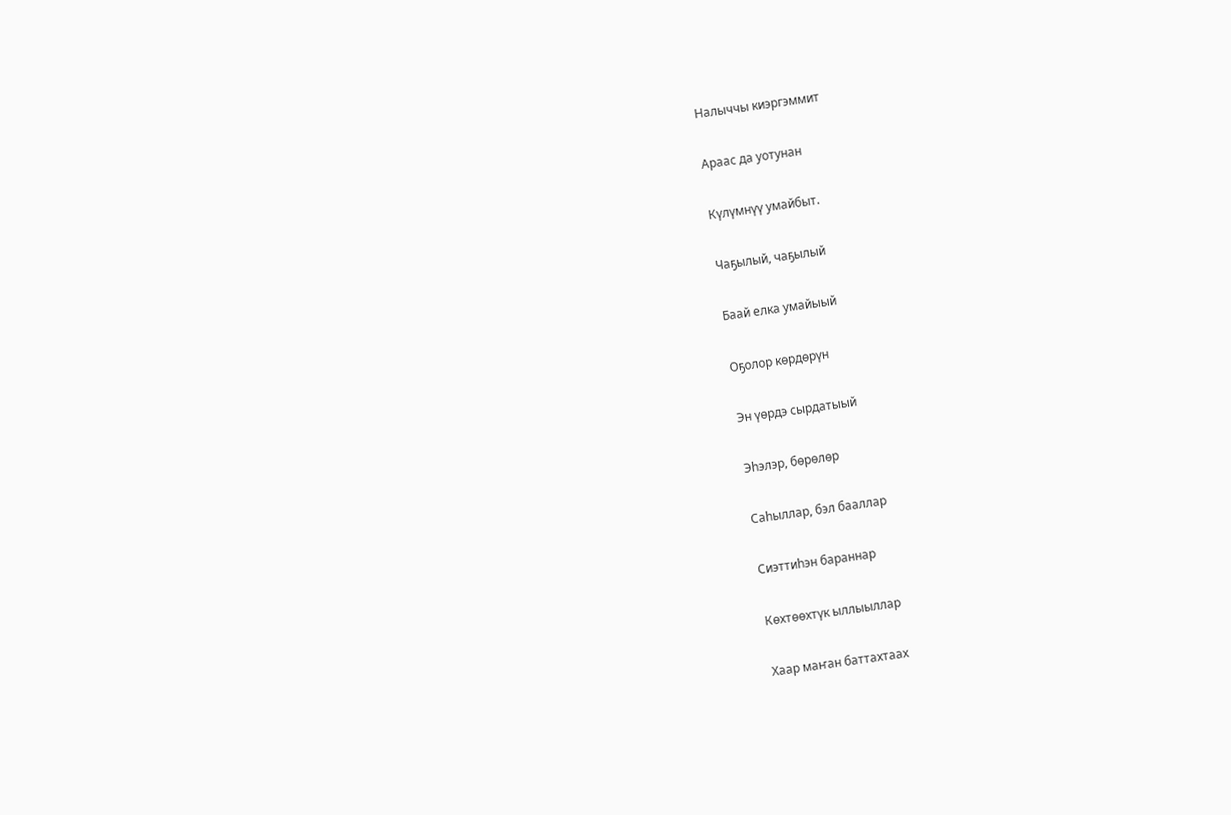Налыччы киэргэммит

Араас да уотунан

Күлүмнүү умайбыт.

Чаҕылый, чаҕылый

Баай елка умайыый

Оҕолор көрдөрүн

Эн үөрдэ сырдатыый

Эһэлэр, бөрөлөр

Саһыллар, бэл бааллар

Сиэттиһэн бараннар

Көхтөөхтүк ыллыыллар

Хаар маҥан баттахтаах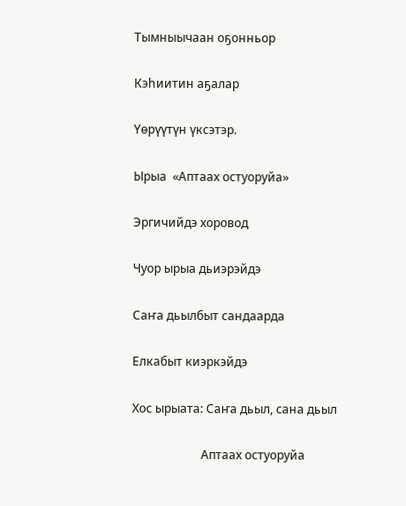Тымныычаан оҕонньор

Кэһиитин аҕалар

Үөрүүтүн үксэтэр.

Ырыа  «Аптаах остуоруйа»

Эргичийдэ хоровод

Чуор ырыа дьиэрэйдэ

Саҥа дьылбыт сандаарда

Елкабыт киэркэйдэ

Хос ырыата: Саҥа дьыл, сана дьыл

                       Аптаах остуоруйа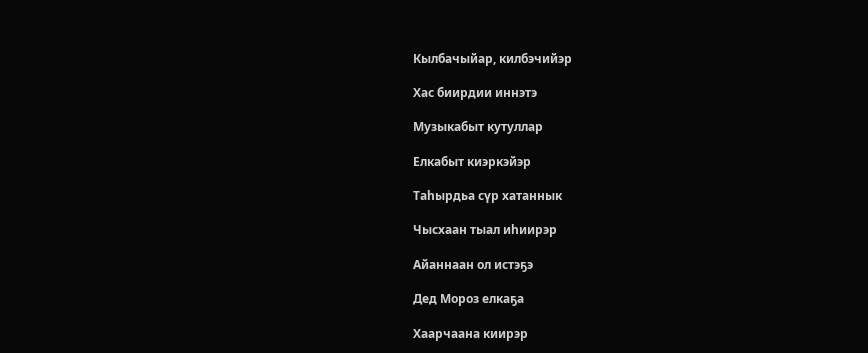Кылбачыйар, килбэчийэр

Хас биирдии иннэтэ

Музыкабыт кутуллар

Елкабыт киэркэйэр

Таһырдьа сүр хатаннык

Чысхаан тыал иһиирэр

Айаннаан ол истэҕэ

Дед Мороз елкаҕа

Хаарчаана киирэр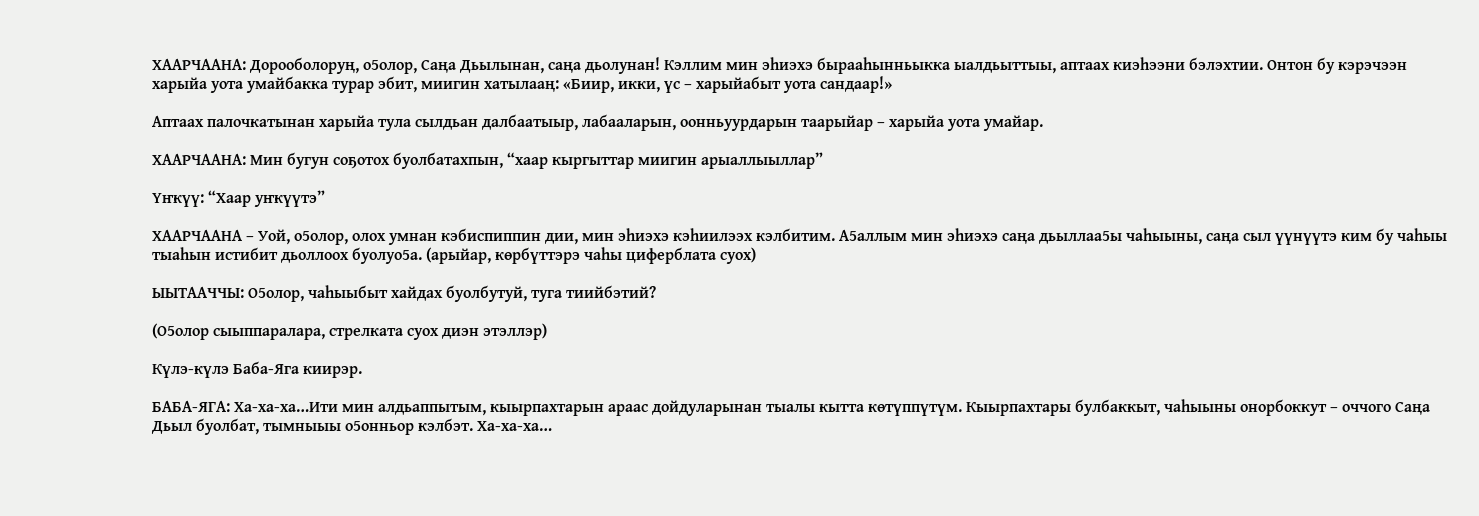ХААРЧААНА: Дорооболоруң, о5олор, Саңа Дьылынан, саңа дьолунан! Кэллим мин эhиэхэ бырааhынньыкка ыалдьыттыы, аптаах киэhээни бэлэхтии. Онтон бу кэрэчээн харыйа уота умайбакка турар эбит, миигин хатылааң: «Биир, икки, үс – харыйабыт уота сандаар!»

Аптаах палочкатынан харыйа тула сылдьан далбаатыыр, лабааларын, оонньуурдарын таарыйар – харыйа уота умайар.

ХААРЧААНА: Мин бугун соҕотох буолбатахпын, “хаар кыргыттар миигин арыаллыыллар”

Үҥкүү: “Хаар уҥкүүтэ”

ХААРЧААНА – Уой, о5олор, олох умнан кэбиспиппин дии, мин эhиэхэ кэhиилээх кэлбитим. А5аллым мин эhиэхэ саңа дьыллаа5ы чаhыыны, саңа сыл үүнүүтэ ким бу чаhыы тыаhын истибит дьоллоох буолуо5а. (арыйар, көрбүттэрэ чаhы циферблата суох)

ЫЫТААЧЧЫ: О5олор, чаhыыбыт хайдах буолбутуй, туга тиийбэтий?

(О5олор сыыппаралара, стрелката суох диэн этэллэр)

Күлэ-күлэ Баба-Яга киирэр.

БАБА-ЯГА: Ха-ха-ха…Ити мин алдьаппытым, кыырпахтарын араас дойдуларынан тыалы кытта көтүппүтүм. Кыырпахтары булбаккыт, чаhыыны онорбоккут – оччого Саңа Дьыл буолбат, тымныыы о5онньор кэлбэт. Ха-ха-ха…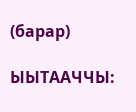(барар)

ЫЫТААЧЧЫ: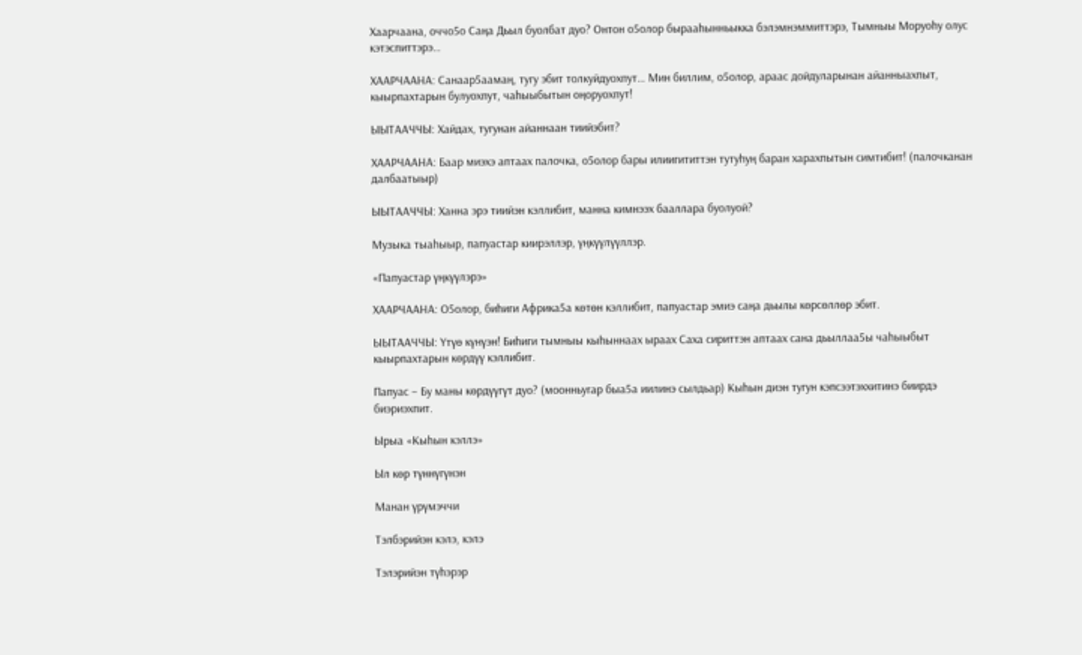Хаарчаана, оччо5о Саңа Дьыл буолбат дуо? Онтон о5олор бырааhынньыкка бэлэмнэммиттэрэ, Тымныы Моруоhу олус кэтэспиттэрэ…

ХААРЧААНА: Санаар5аамаң, тугу эбит толкуйдуохпут… Мин биллим, о5олор, араас дойдуларынан айанныахпыт, кыырпахтарын булуохпут, чаhыыбытын оңоруохпут!

ЫЫТААЧЧЫ: Хайдах, тугунан айаннаан тиийэбит?

ХААРЧААНА: Баар миэхэ аптаах палочка, о5олор бары илиигититтэн тутуhуң баран харахпытын симтибит! (палочканан далбаатыыр)

ЫЫТААЧЧЫ: Ханна эрэ тиийэн кэллибит, манна кимнээх бааллара буолуой?

Музыка тыаhыыр, папуастар киирэллэр, үңкүүлүүллэр.

«Папуастар үңкүүлэрэ»

ХААРЧААНА: О5олор, биhиги Африка5а көтөн кэллибит, папуастар эмиэ саңа дьылы көрсөллөр эбит.

ЫЫТААЧЧЫ: Үтүө күнүэн! Биhиги тымныы кыhыннаах ыраах Саха сириттэн аптаах сана дьыллаа5ы чаhыыбыт кыырпахтарын көрдүү кэллибит.

Папуас – Бу маны көрдүүгүт дуо? (моонньугар быа5а иилинэ сылдьар) Кыhын диэн тугун кэпсээтэххитинэ биирдэ биэриэхпит.

Ырыа «Кыһын кэллэ»

Ыл көр түннүгүнэн

Манан үрүмэччи

Тэлбэрийэн кэлэ, кэлэ

Тэлэрийэн түһэрэр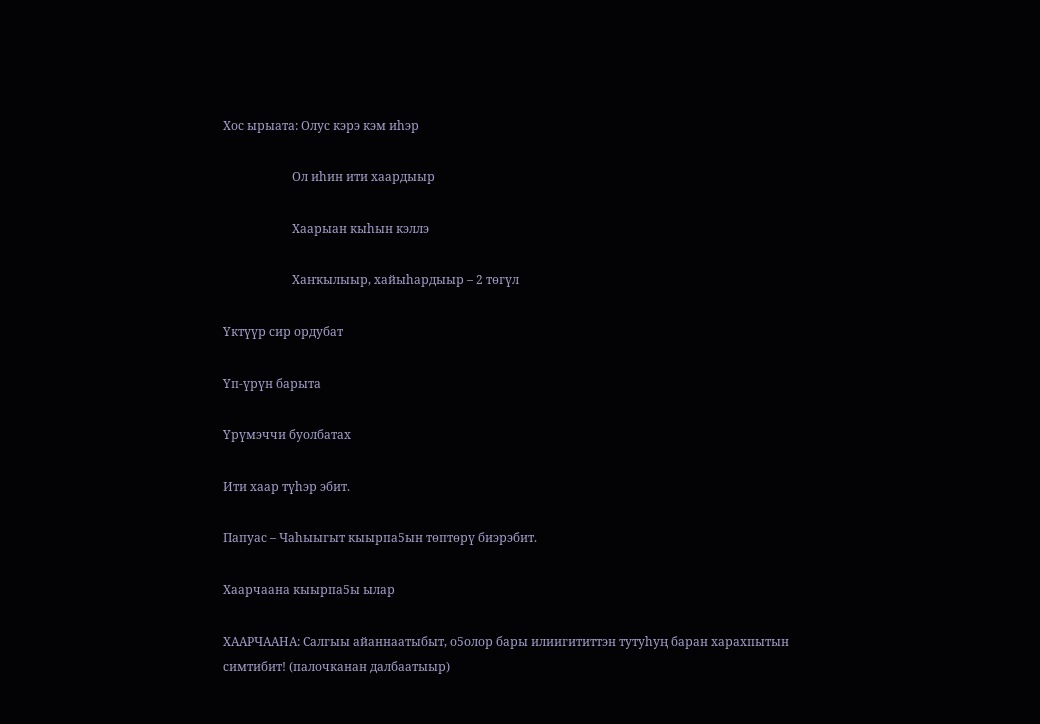Хос ырыата: Олус кэрэ кэм иһэр

                       Ол иһин ити хаардыыр

                       Хаарыан кыһын кэллэ

                       Хаҥкылыыр, хайыһардыыр – 2 төгүл

Үктүүр сир ордубат

Үп-үрүн барыта

Үрүмэччи буолбатах

Ити хаар түһэр эбит.

Папуас – Чаhыыгыт кыырпа5ын төптөрү биэрэбит.

Хаарчаана кыырпа5ы ылар

ХААРЧААНА: Салгыы айаннаатыбыт, о5олор бары илиигититтэн тутуhуң баран харахпытын симтибит! (палочканан далбаатыыр)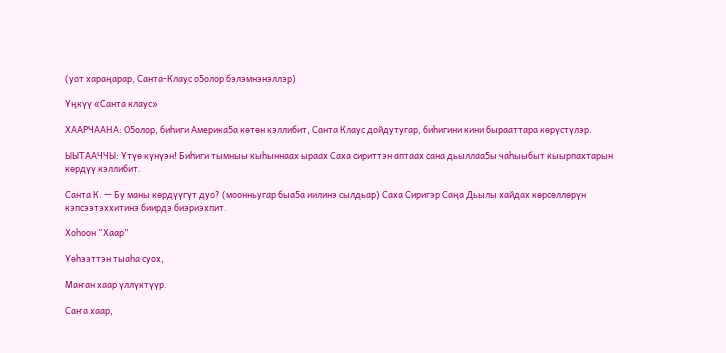(уот хараңарар, Санта-Клаус о5олор бэлэмнэнэллэр)

Үңкүү «Санта клаус»

ХААРЧААНА: О5олор, биhиги Америка5а көтөн кэллибит, Санта Клаус дойдутугар, биhигини кини бырааттара көрүстүлэр.

ЫЫТААЧЧЫ: Үтүө күнүэн! Биhиги тымныы кыhыннаах ыраах Саха сириттэн аптаах сана дьыллаа5ы чаhыыбыт кыырпахтарын көрдүү кэллибит.

Санта К. — Бу маны көрдүүгүт дуо? (моонньугар быа5а иилинэ сылдьар) Саха Сиригэр Саңа Дьылы хайдах көрсөллөрүн кэпсээтэххитинэ биирдэ биэриэхпит.

Хоhоон “Хаар”

Үөһээттэн тыаһа суох,

Маҥан хаар үллүктүүр.

Саҥа хаар,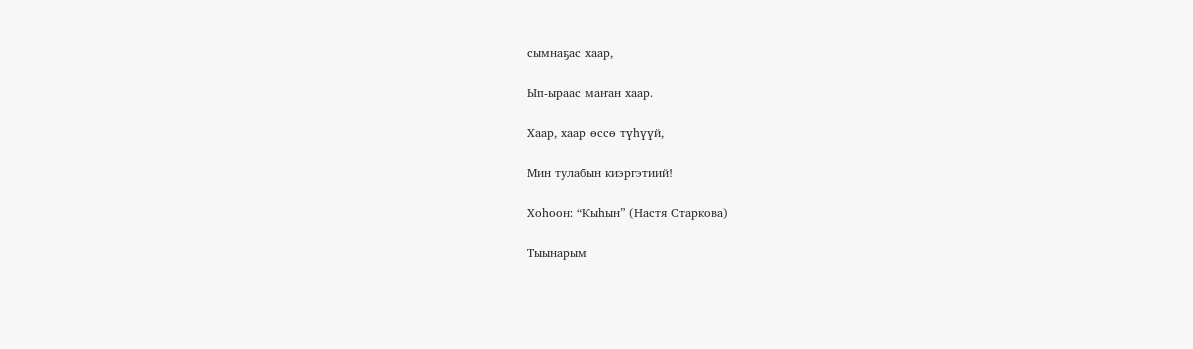сымнаҕас хаар,

Ып-ыраас маҥан хаар.

Хаар, хаар өссө түһүүй,

Мин тулабын киэргэтиий!

Хоһоон: “Кыһын” (Настя Старкова)

Тыынарым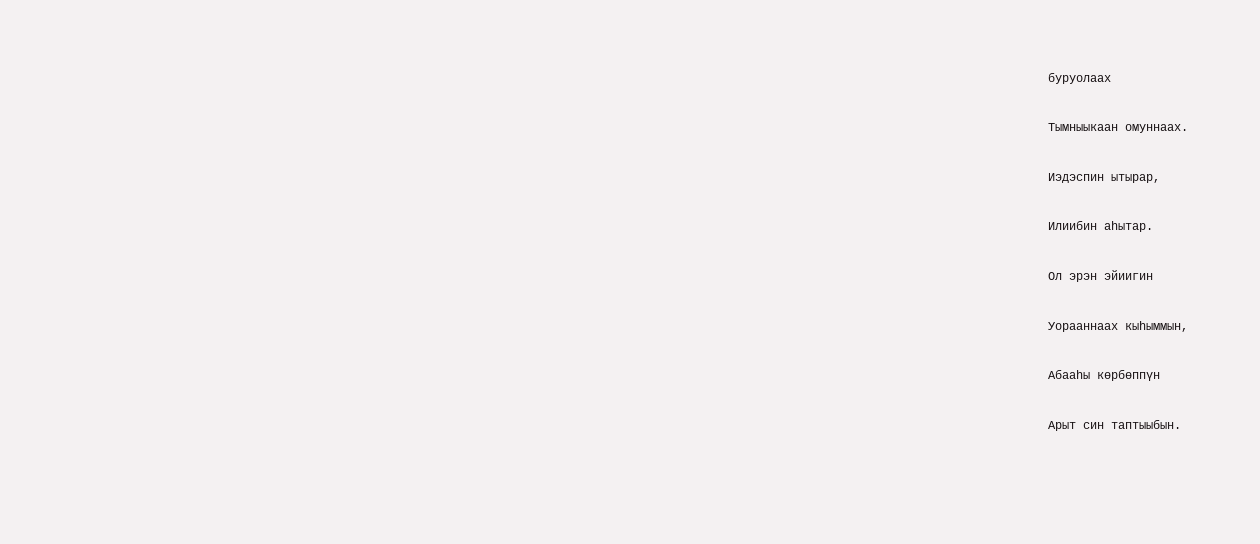буруолаах

Тымныыкаан омуннаах.

Иэдэспин ытырар,

Илиибин аһытар.

Ол эрэн эйиигин

Уорааннаах кыһыммын,

Абааһы көрбөппүн

Арыт син таптыыбын.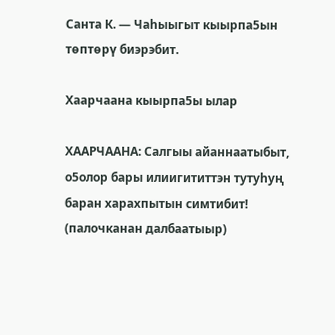Санта К. — Чаhыыгыт кыырпа5ын төптөрү биэрэбит.

Хаарчаана кыырпа5ы ылар

ХААРЧААНА: Салгыы айаннаатыбыт, о5олор бары илиигититтэн тутуhуң баран харахпытын симтибит! (палочканан далбаатыыр)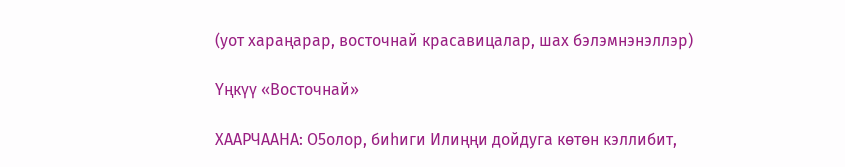(уот хараңарар, восточнай красавицалар, шах бэлэмнэнэллэр)

Үңкүү «Восточнай»

ХААРЧААНА: О5олор, биhиги Илиңңи дойдуга көтөн кэллибит,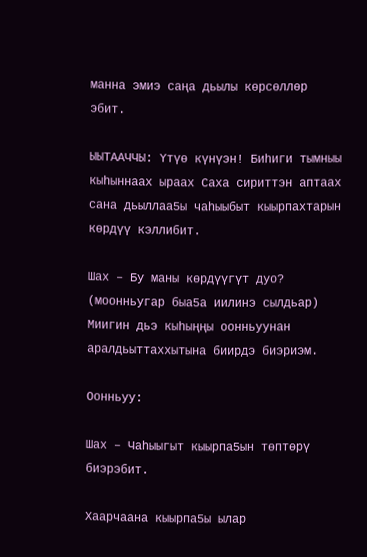манна эмиэ саңа дьылы көрсөллөр эбит.

ЫЫТААЧЧЫ: Үтүө күнүэн! Биhиги тымныы кыhыннаах ыраах Саха сириттэн аптаах сана дьыллаа5ы чаhыыбыт кыырпахтарын көрдүү кэллибит.

Шах – Бу маны көрдүүгүт дуо? (моонньугар быа5а иилинэ сылдьар) Миигин дьэ кыhыңңы оонньуунан аралдьыттаххытына биирдэ биэриэм.

Оонньуу:

Шах – Чаhыыгыт кыырпа5ын төптөрү биэрэбит.

Хаарчаана кыырпа5ы ылар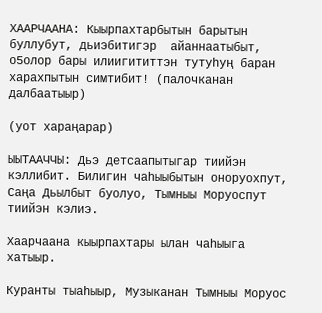ХААРЧААНА: Кыырпахтарбытын барытын буллубут, дьиэбитигэр  айаннаатыбыт, о5олор бары илиигититтэн тутуhуң баран харахпытын симтибит! (палочканан далбаатыыр)

(уот хараңарар)

ЫЫТААЧЧЫ: Дьэ детсаапытыгар тиийэн кэллибит. Билигин чаhыыбытын оноруохпут, Саңа Дьылбыт буолуо, Тымныы Моруоспут тиийэн кэлиэ.

Хаарчаана кыырпахтары ылан чаhыыга хатыыр.

Куранты тыаhыыр, Музыканан Тымныы Моруос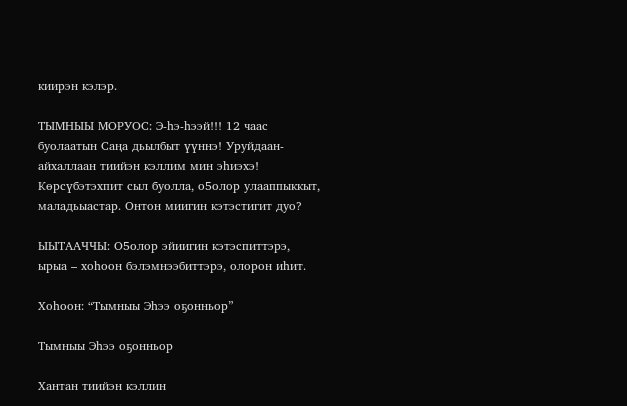киирэн кэлэр.

ТЫМНЫЫ МОРУОС: Э-һэ-һээй!!! 12 чаас буолаатын Саңа дьылбыт үүннэ! Уруйдаан-айхаллаан тиийэн кэллим мин эhиэхэ! Көрсүбэтэхпит сыл буолла, о5олор улааппыккыт, маладьыастар. Онтон миигин кэтэстигит дуо?

ЫЫТААЧЧЫ: О5олор эйиигин кэтэспиттэрэ, ырыа – хоhоон бэлэмнээбиттэрэ, олорон иhит.

Хоhоон: “Тымныы Эһээ оҕонньор”

Тымныы Эһээ оҕонньор

Хантан тиийэн кэллин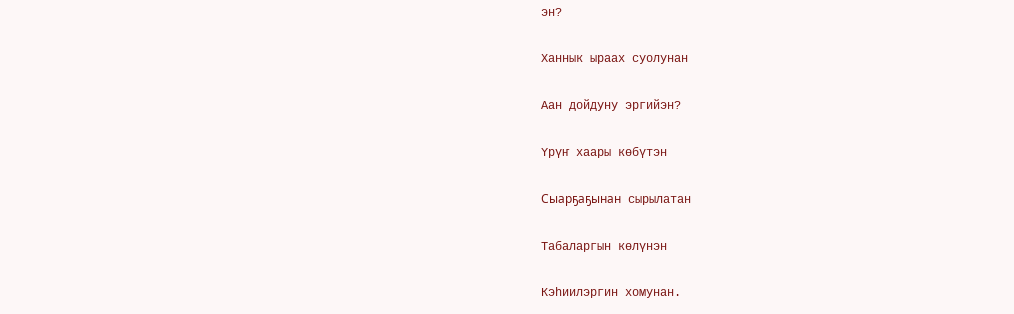эн?

Ханнык ыраах суолунан

Аан дойдуну эргийэн?

Үрүҥ хаары көбүтэн

Сыарҕаҕынан сырылатан

Табаларгын көлүнэн

Кэһиилэргин хомунан.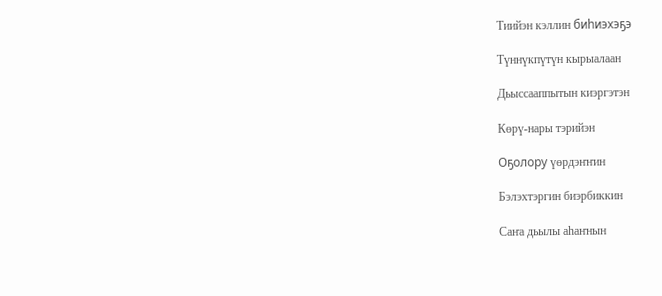Тиийэн кэллин биһиэхэҕэ

Түннүкпүтүн кырыалаан

Дьыссааппытын киэргэтэн

Көрү-нары тэрийэн

Оҕолору үөрдэҥҥин

Бэлэхтэргин биэрбиккин

Саҥа дьылы аһаҥнын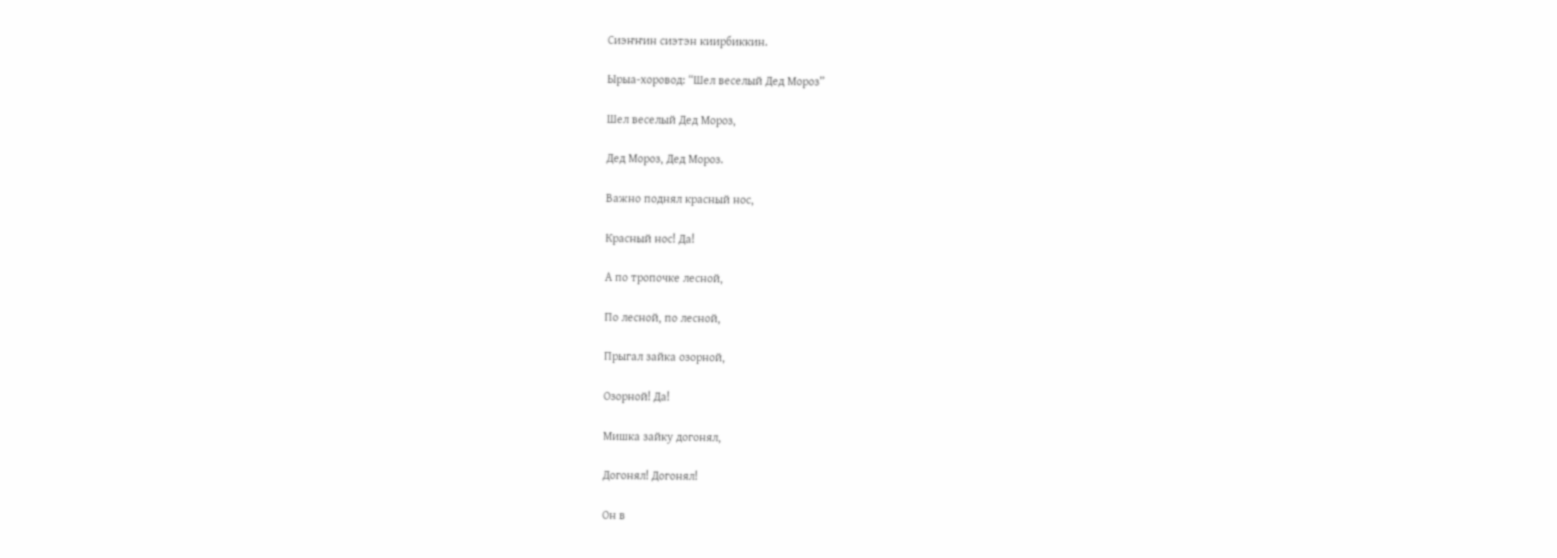Сиэҥҥин сиэтэн киирбиккин.

Ырыа-хоровод: “Шел веселый Дед Мороз”

Шел веселый Дед Мороз,

Дед Мороз, Дед Мороз.

Важно поднял красный нос,

Красный нос! Да!

А по тропочке лесной,

По лесной, по лесной,

Прыгал зайка озорной,

Озорной! Да!

Мишка зайку догонял,

Догонял! Догонял!

Он в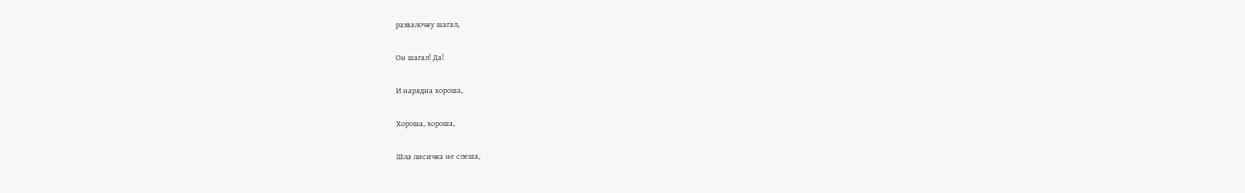развалочку шагал,

Он шагал! Да!

И нарядна хороша,

Хороша, хороша,

Шла лисичка не спеша,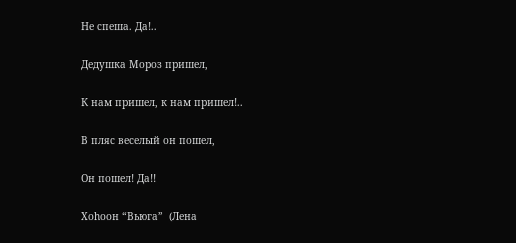Не спеша. Да!..

Дедушка Мороз пришел,

К нам пришел, к нам пришел!..

В пляс веселый он пошел,

Он пошел! Да!!

Хоһоон “Вьюга”  (Лена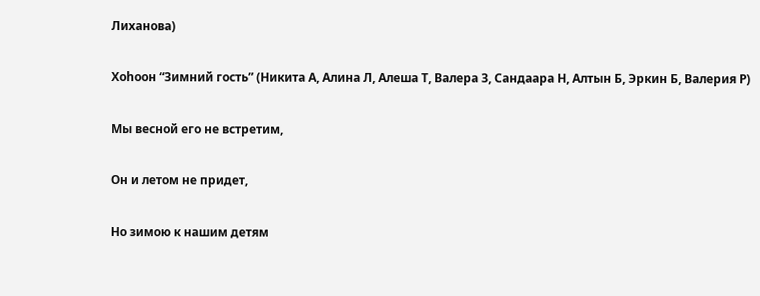Лиханова)

Хоһоон “Зимний гость” (Никита А, Алина Л, Алеша Т, Валера З, Сандаара Н, Алтын Б, Эркин Б, Валерия Р)

Мы весной его не встретим,

Он и летом не придет,

Но зимою к нашим детям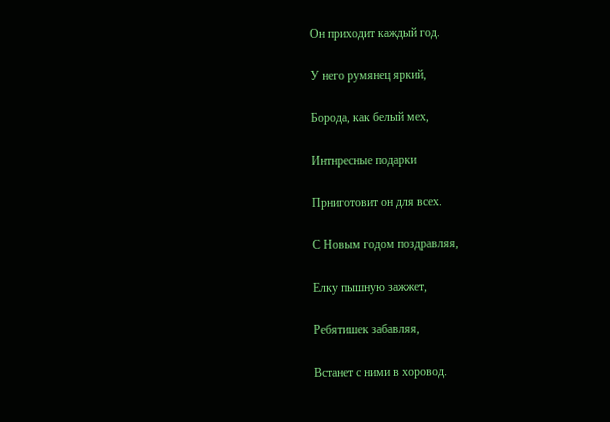Он приходит каждый год.

У него румянец яркий,

Борода, как белый мех,

Интнресные подарки

Прниготовит он для всех.

С Новым годом поздравляя,

Елку пышную зажжет,

Ребятишек забавляя,

Встанет с ними в хоровод.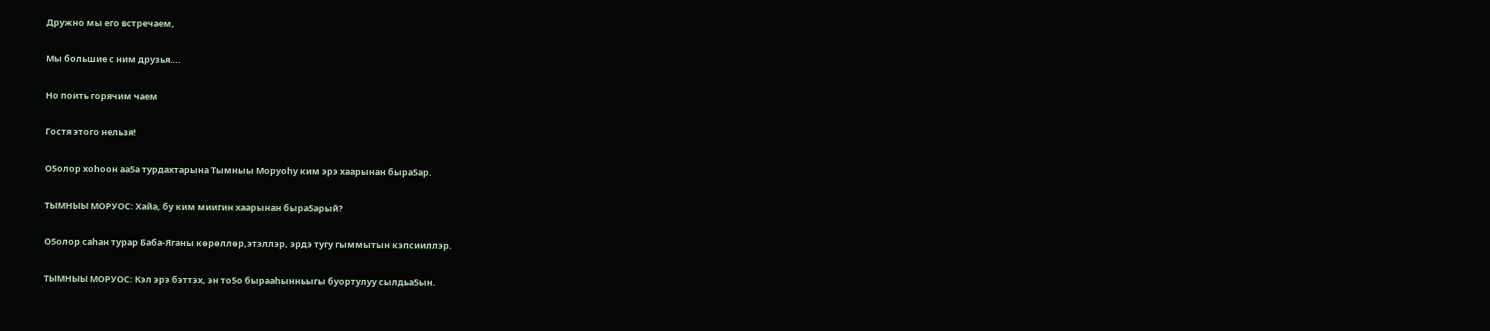Дружно мы его встречаем,

Мы большие с ним друзья….

Но поить горячим чаем

Гостя этого нельзя!

О5олор хоhоон аа5а турдахтарына Тымныы Моруоhу ким эрэ хаарынан быра5ар.

ТЫМНЫЫ МОРУОС: Хайа, бу ким миигин хаарынан быра5арый?

О5олор саhан турар Баба-Яганы көрөллөр,этэллэр, эрдэ тугу гыммытын кэпсииллэр.

ТЫМНЫЫ МОРУОС: Кэл эрэ бэттэх, эн то5о бырааhынньыгы буортулуу сылдьа5ын.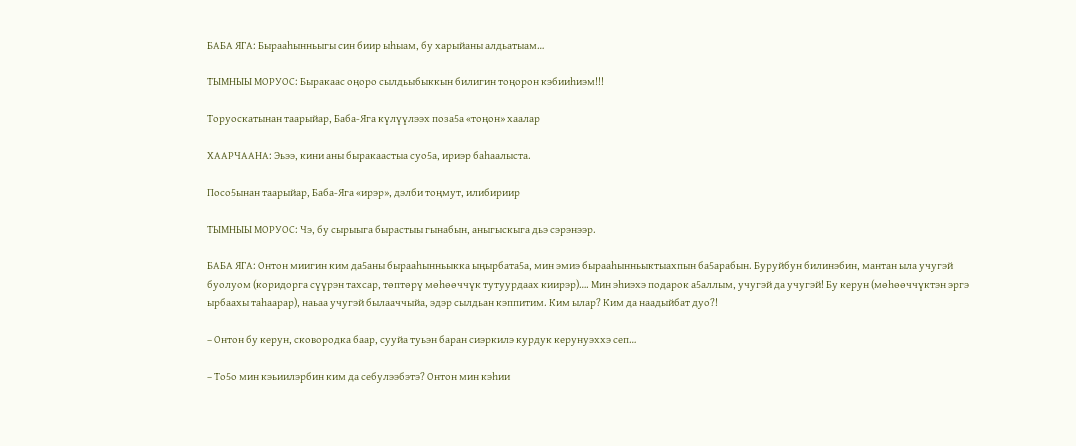БАБА ЯГА: Бырааhынньыгы син биир ыhыам, бу харыйаны алдьатыам…

ТЫМНЫЫ МОРУОС: Быракаас оңоро сылдьыбыккын билигин тоңорон кэбииhиэм!!!

Торуоскатынан таарыйар, Баба-Яга күлүүлээх поза5а «тоңон» хаалар

ХААРЧААНА: Эьээ, кини аны быракаастыа суо5а, ириэр баhаалыста.

Посо5ынан таарыйар, Баба-Яга «ирэр», дэлби тоңмут, илибириир

ТЫМНЫЫ МОРУОС: Чэ, бу сырыыга бырастыы гынабын, аныгыскыга дьэ сэрэнээр.

БАБА ЯГА: Онтон миигин ким да5аны бырааhынньыкка ыңырбата5а, мин эмиэ бырааhынньыктыахпын ба5арабын. Буруйбун билинэбин, мантан ыла учугэй буолуом (коридорга сүүрэн тахсар, төптөрү мөһөөччүк тутуурдаах киирэр)…. Мин эhиэхэ подарок а5аллым, учугэй да учугэй! Бу керун (мөһөөччүктэн эргэ ырбаахы таhаарар), наьаа учугэй былааччыйа, эдэр сылдьан кэппитим. Ким ылар? Ким да наадыйбат дуо?!

– Онтон бу керун, сковородка баар, сууйа туьэн баран сиэркилэ курдук керунуэххэ сеп…

– То5о мин кэьиилэрбин ким да себулээбэтэ? Онтон мин кэhии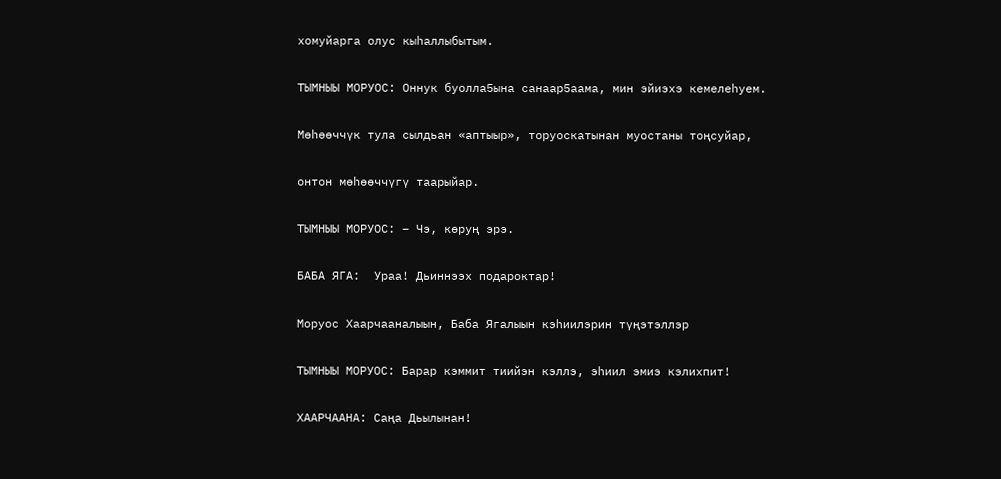хомуйарга олус кыhаллыбытым.

ТЫМНЫЫ МОРУОС: Оннук буолла5ына санаар5аама, мин эйиэхэ кемелеhуем.

Мөһөөччүк тула сылдьан «аптыыр», торуоскатынан муостаны тоңсуйар,

онтон мөһөөччүгү таарыйар.

ТЫМНЫЫ МОРУОС: – Чэ, көруң эрэ.

БАБА ЯГА:  Ураа! Дьиннээх подароктар!

Моруос Хаарчааналыын, Баба Ягалыын кэhиилэрин түңэтэллэр

ТЫМНЫЫ МОРУОС: Барар кэммит тиийэн кэллэ, эhиил эмиэ кэлихпит!

ХААРЧААНА: Саңа Дьылынан!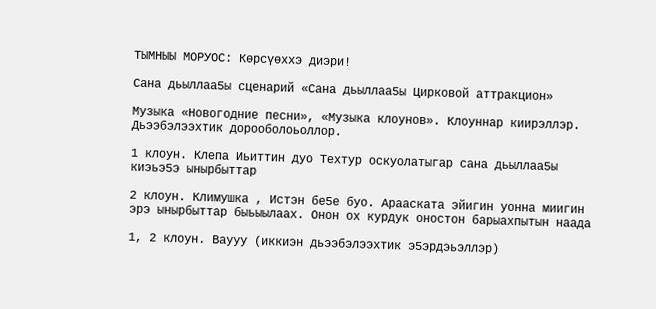ТЫМНЫЫ МОРУОС: Көрсүөххэ диэри!

Сана дьыллаа5ы сценарий «Сана дьыллаа5ы Цирковой аттракцион»

Музыка «Новогодние песни», «Музыка клоунов». Клоуннар киирэллэр. Дьээбэлээхтик дорооболоьоллор.

1 клоун. Клепа Иьиттин дуо Техтур оскуолатыгар сана дьыллаа5ы киэьэ5э ынырбыттар

2 клоун. Климушка , Истэн бе5е буо. Арааската эйигин уонна миигин эрэ ынырбыттар быьыылаах. Онон ох курдук оностон барыахпытын наада

1, 2 клоун. Ваууу (иккиэн дьээбэлээхтик э5эрдэьэллэр)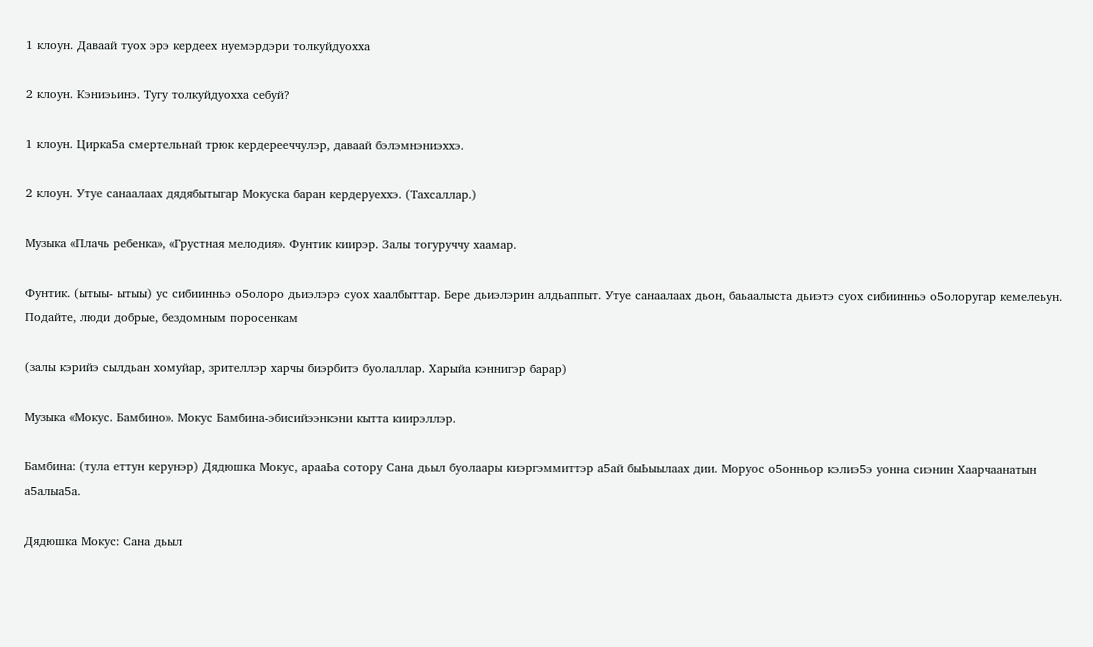1 клоун. Даваай туох эрэ кердеех нуемэрдэри толкуйдуохха

2 клоун. Кэниэьинэ. Тугу толкуйдуохха себуй?

1 клоун. Цирка5а смертельнай трюк кердерееччулэр, даваай бэлэмнэниэххэ.

2 клоун. Утуе санаалаах дядябытыгар Мокуска баран кердеруеххэ. (Тахсаллар.)

Музыка «Плачь ребенка», «Грустная мелодия». Фунтик киирэр. Залы тогуруччу хаамар.

Фунтик. (ытыы- ытыы) ус сибиинньэ о5олоро дьиэлэрэ суох хаалбыттар. Бере дьиэлэрин алдьаппыт. Утуе санаалаах дьон, баьаалыста дьиэтэ суох сибиинньэ о5олоругар кемелеьун. Подайте, люди добрые, бездомным поросенкам

(залы кэрийэ сылдьан хомуйар, зрителлэр харчы биэрбитэ буолаллар. Харыйа кэннигэр барар)

Музыка «Мокус. Бамбино». Мокус Бамбина-эбисийээнкэни кытта киирэллэр.

Бамбина: (тула еттун керунэр) Дядюшка Мокус, арааЬа сотору Сана дьыл буолаары киэргэммиттэр а5ай быЬыылаах дии. Моруос о5онньор кэлиэ5э уонна сиэнин Хаарчаанатын а5алыа5а.

Дядюшка Мокус: Сана дьыл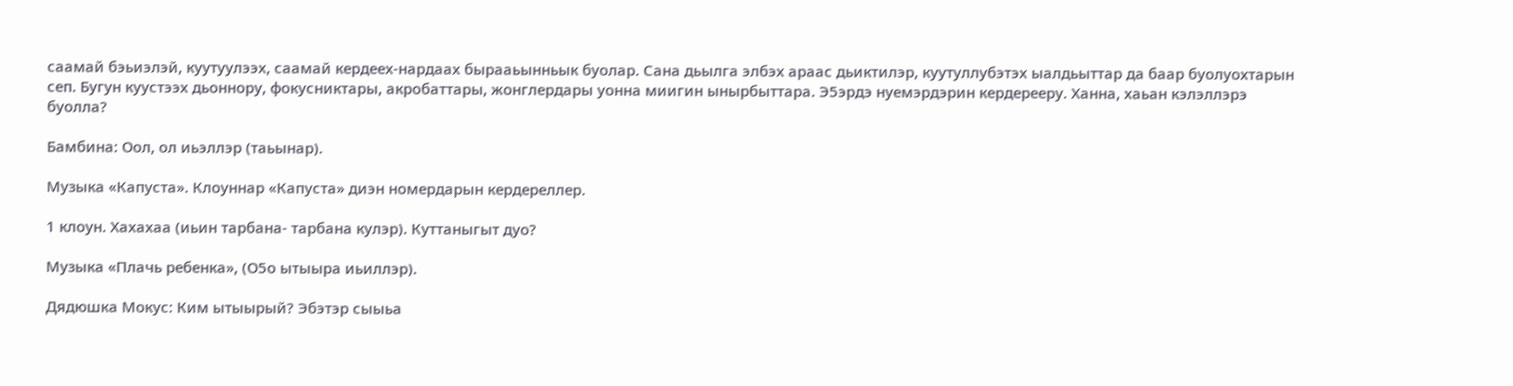саамай бэьиэлэй, куутуулээх, саамай кердеех-нардаах бырааьынньык буолар. Сана дьылга элбэх араас дьиктилэр, куутуллубэтэх ыалдьыттар да баар буолуохтарын сеп. Бугун куустээх дьоннору, фокусниктары, акробаттары, жонглердары уонна миигин ынырбыттара. Э5эрдэ нуемэрдэрин кердерееру. Ханна, хаьан кэлэллэрэ буолла?

Бамбина: Оол, ол иьэллэр (таьынар).

Музыка «Капуста». Клоуннар «Капуста» диэн номердарын кердереллер.

1 клоун. Хахахаа (иьин тарбана- тарбана кулэр). Куттаныгыт дуо?

Музыка «Плачь ребенка», (О5о ытыыра иьиллэр).

Дядюшка Мокус: Ким ытыырый? Эбэтэр сыыьа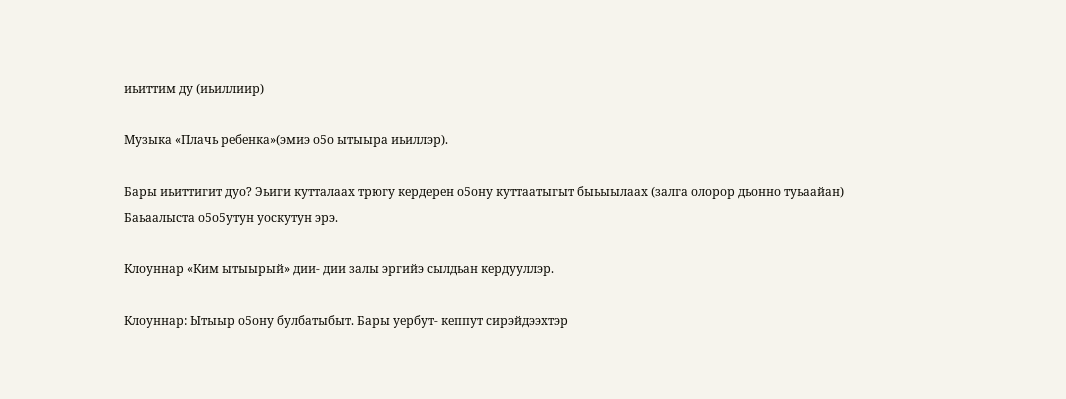иьиттим ду (иьиллиир)

Музыка «Плачь ребенка»(эмиэ о5о ытыыра иьиллэр).

Бары иьиттигит дуо? Эьиги кутталаах трюгу кердерен о5ону куттаатыгыт быьыылаах (залга олорор дьонно туьаайан) Баьаалыста о5о5утун уоскутун эрэ.

Клоуннар «Ким ытыырый» дии- дии залы эргийэ сылдьан кердууллэр.

Клоуннар: Ытыыр о5ону булбатыбыт. Бары уербут- кеппут сирэйдээхтэр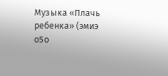Музыка «Плачь ребенка» (эмиэ о5о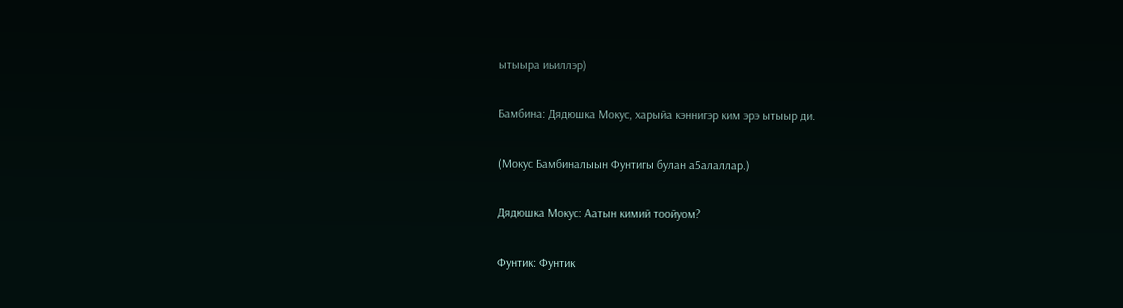ытыыра иьиллэр)

Бамбина: Дядюшка Мокус, харыйа кэннигэр ким эрэ ытыыр ди.

(Мокус Бамбиналыын Фунтигы булан а5алаллар.)

Дядюшка Мокус: Аатын кимий тоойуом?

Фунтик: Фунтик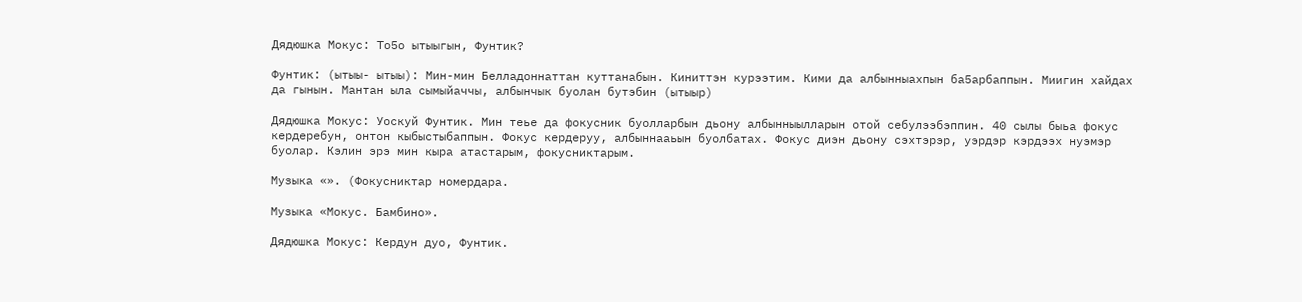Дядюшка Мокус: То5о ытыыгын, Фунтик?

Фунтик: (ытыы- ытыы): Мин-мин Белладоннаттан куттанабын. Киниттэн курээтим. Кими да албынныахпын ба5арбаппын. Миигин хайдах да гынын. Мантан ыла сымыйаччы, албынчык буолан бутэбин (ытыыр)

Дядюшка Мокус: Уоскуй Фунтик. Мин теье да фокусник буолларбын дьону албынныылларын отой себулээбэппин. 40 сылы быьа фокус кердеребун, онтон кыбыстыбаппын. Фокус кердеруу, албыннааьын буолбатах. Фокус диэн дьону сэхтэрэр, уэрдэр кэрдээх нуэмэр буолар. Кэлин эрэ мин кыра атастарым, фокусниктарым.

Музыка «». (Фокусниктар номердара.

Музыка «Мокус. Бамбино».

Дядюшка Мокус: Кердун дуо, Фунтик.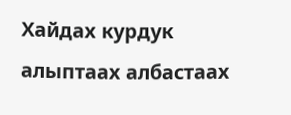Хайдах курдук алыптаах албастаах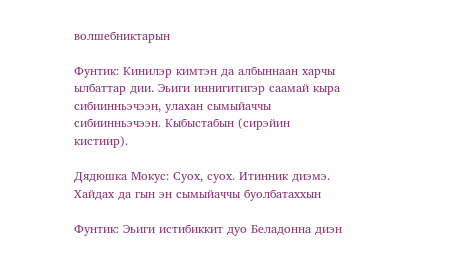волшебниктарын

Фунтик: Кинилэр кимтэн да албыннаан харчы ылбаттар дии. Эьиги иннигитигэр саамай кыра сибиинньэчээн, улахан сымыйаччы сибиинньэчээн. Кыбыстабын (сирэйин кистиир).

Дядюшка Мокус: Суох, суох. Итинник диэмэ. Хайдах да гын эн сымыйаччы буолбатаххын

Фунтик: Эьиги истибиккит дуо Беладонна диэн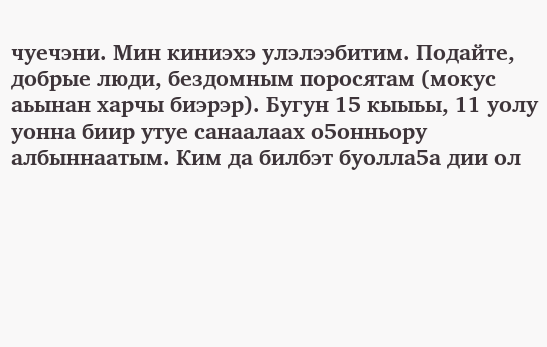чуечэни. Мин киниэхэ улэлээбитим. Подайте, добрые люди, бездомным поросятам (мокус аьынан харчы биэрэр). Бугун 15 кыыьы, 11 уолу уонна биир утуе санаалаах о5онньору албыннаатым. Ким да билбэт буолла5а дии ол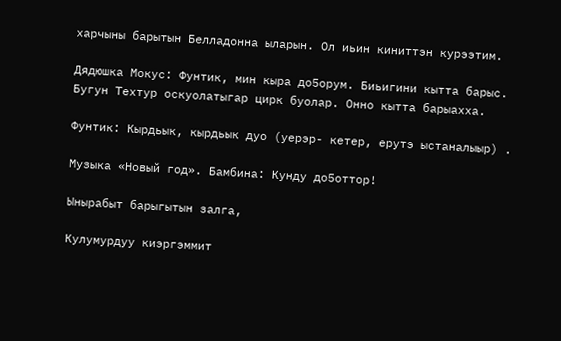харчыны барытын Белладонна ыларын. Ол иьин киниттэн курээтим.

Дядюшка Мокус: Фунтик, мин кыра до5орум. Биьигини кытта барыс. Бугун Техтур оскуолатыгар цирк буолар. Онно кытта барыахха.

Фунтик: Кырдьык, кырдьык дуо (уерэр- кетер, ерутэ ыстаналыыр) .

Музыка «Новый год». Бамбина: Кунду до5оттор!

Ынырабыт барыгытын залга,

Кулумурдуу киэргэммит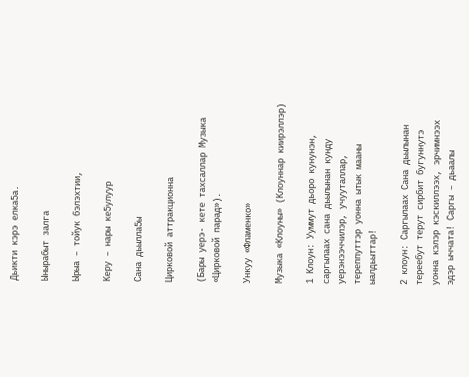Дьикти кэрэ елка5а.

Ынырабыт залга

Ырыа – тойук бэлэхтии,

Керу – нары ке5улуур

Сана дьылла5ы

Цирковой аттракционна

(Бары уерэ- кете тахсаллар Музыка «Цирковой парад»).

Ункуу «Фламенко»

Музыка «Клоуны» (Клоуннар киирэллэр)

1 Клоун: Ууммут дьоро кунунэн, саргылаах сана дьылынан кунду уерэнээччилэр, учууталлар, тереппуттэр уонна ытык мааны ыалдьыттар!

2 клоун: Саргылаах Сана дьылынан тереебут терут сирбит бугуннутэ уонна кэлэр кэскиллээх, эрчимнээх эдэр ыччата! Саргы – дьаалы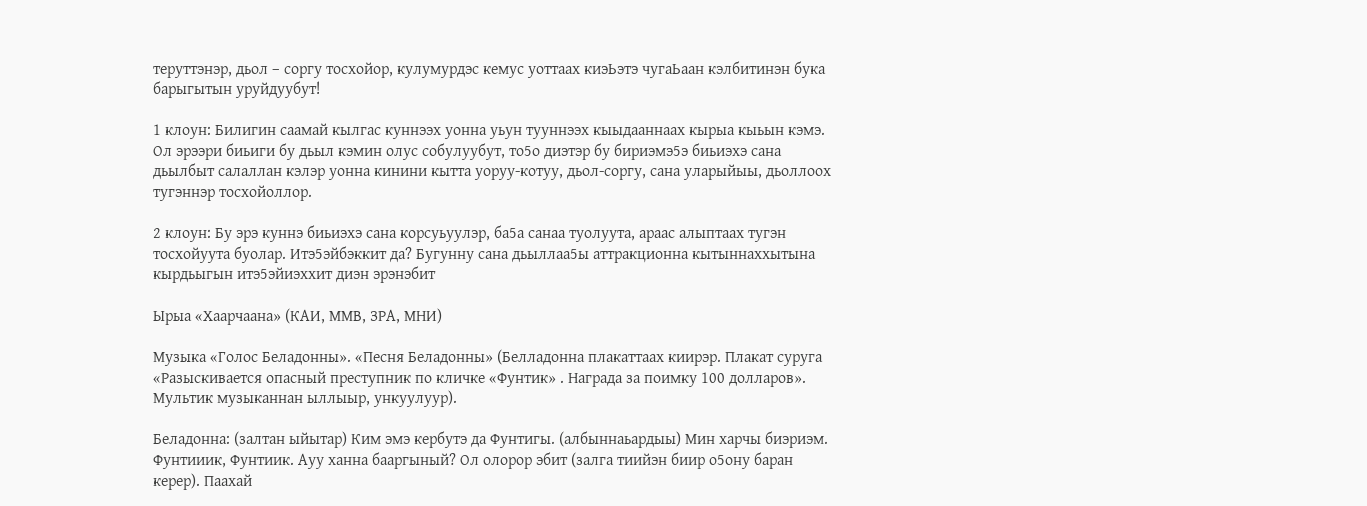теруттэнэр, дьол – соргу тосхойор, кулумурдэс кемус уоттаах киэЬэтэ чугаЬаан кэлбитинэн бука барыгытын уруйдуубут!

1 клоун: Билигин саамай кылгас куннээх уонна уьун тууннээх кыыдааннаах кырыа кыьын кэмэ. Ол эрээри биьиги бу дьыл кэмин олус собулуубут, то5о диэтэр бу бириэмэ5э биьиэхэ сана дьылбыт салаллан кэлэр уонна кинини кытта уоруу-котуу, дьол-соргу, сана уларыйыы, дьоллоох тугэннэр тосхойоллор.

2 клоун: Бу эрэ куннэ биьиэхэ сана корсуьуулэр, ба5а санаа туолуута, араас алыптаах тугэн тосхойуута буолар. Итэ5эйбэккит да? Бугунну сана дьыллаа5ы аттракционна кытыннаххытына кырдьыгын итэ5эйиэххит диэн эрэнэбит

Ырыа «Хаарчаана» (КАИ, ММВ, ЗРА, МНИ)

Музыка «Голос Беладонны». «Песня Беладонны» (Белладонна плакаттаах киирэр. Плакат суруга «Разыскивается опасный преступник по кличке «Фунтик» . Награда за поимку 100 долларов». Мультик музыканнан ыллыыр, ункуулуур).

Беладонна: (залтан ыйытар) Ким эмэ кербутэ да Фунтигы. (албыннаьардыы) Мин харчы биэриэм. Фунтииик, Фунтиик. Ауу ханна бааргыный? Ол олорор эбит (залга тиийэн биир о5ону баран керер). Паахай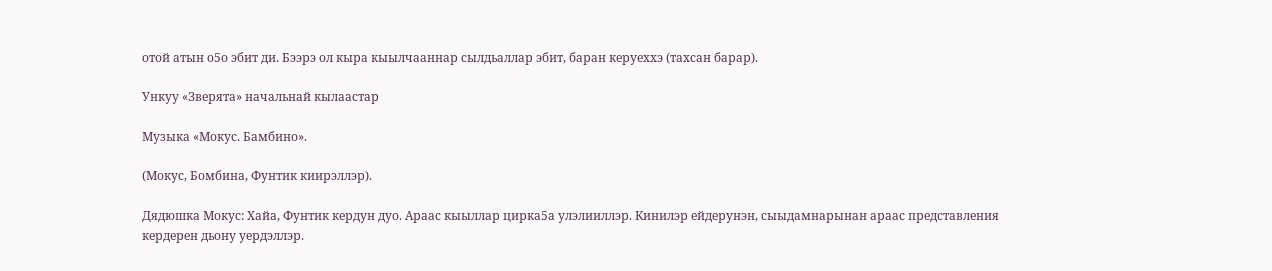отой атын о5о эбит ди. Бээрэ ол кыра кыылчааннар сылдьаллар эбит, баран керуеххэ (тахсан барар).

Ункуу «Зверята» начальнай кылаастар

Музыка «Мокус. Бамбино».

(Мокус, Бомбина, Фунтик киирэллэр).

Дядюшка Мокус: Хайа, Фунтик кердун дуо. Араас кыыллар цирка5а улэлииллэр. Кинилэр ейдерунэн, сыыдамнарынан араас представления кердерен дьону уердэллэр.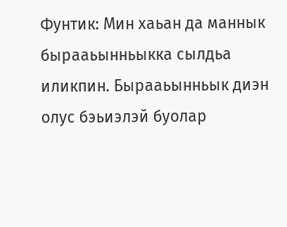Фунтик: Мин хаьан да маннык бырааьынньыкка сылдьа иликпин. Бырааьынньык диэн олус бэьиэлэй буолар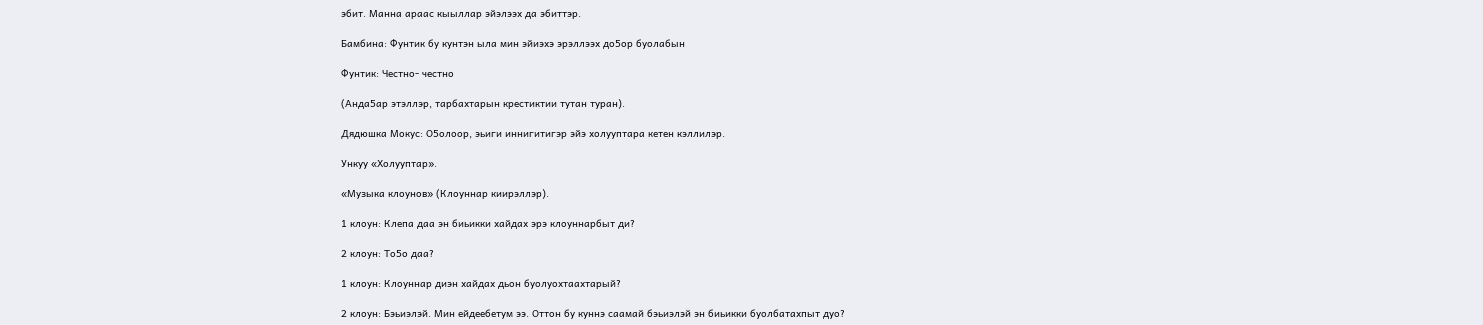эбит. Манна араас кыыллар эйэлээх да эбиттэр.

Бамбина: Фунтик бу кунтэн ыла мин эйиэхэ эрэллээх до5ор буолабын

Фунтик: Честно- честно

(Анда5ар этэллэр, тарбахтарын крестиктии тутан туран).

Дядюшка Мокус: О5олоор, эьиги иннигитигэр эйэ холууптара кетен кэллилэр.

Ункуу «Холууптар».

«Музыка клоунов» (Клоуннар киирэллэр).

1 клоун: Клепа даа эн биьикки хайдах эрэ клоуннарбыт ди?

2 клоун: То5о даа?

1 клоун: Клоуннар диэн хайдах дьон буолуохтаахтарый?

2 клоун: Бэьиэлэй. Мин ейдеебетум ээ. Оттон бу куннэ саамай бэьиэлэй эн биьикки буолбатахпыт дуо?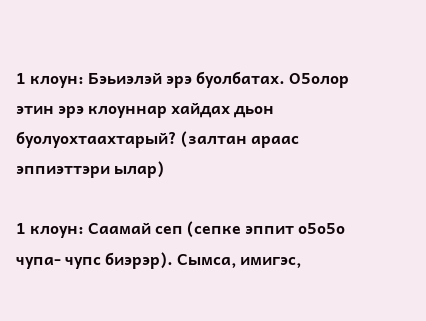1 клоун: Бэьиэлэй эрэ буолбатах. О5олор этин эрэ клоуннар хайдах дьон буолуохтаахтарый? (залтан араас эппиэттэри ылар)

1 клоун: Саамай сеп (сепке эппит о5о5о чупа- чупс биэрэр). Сымса, имигэс,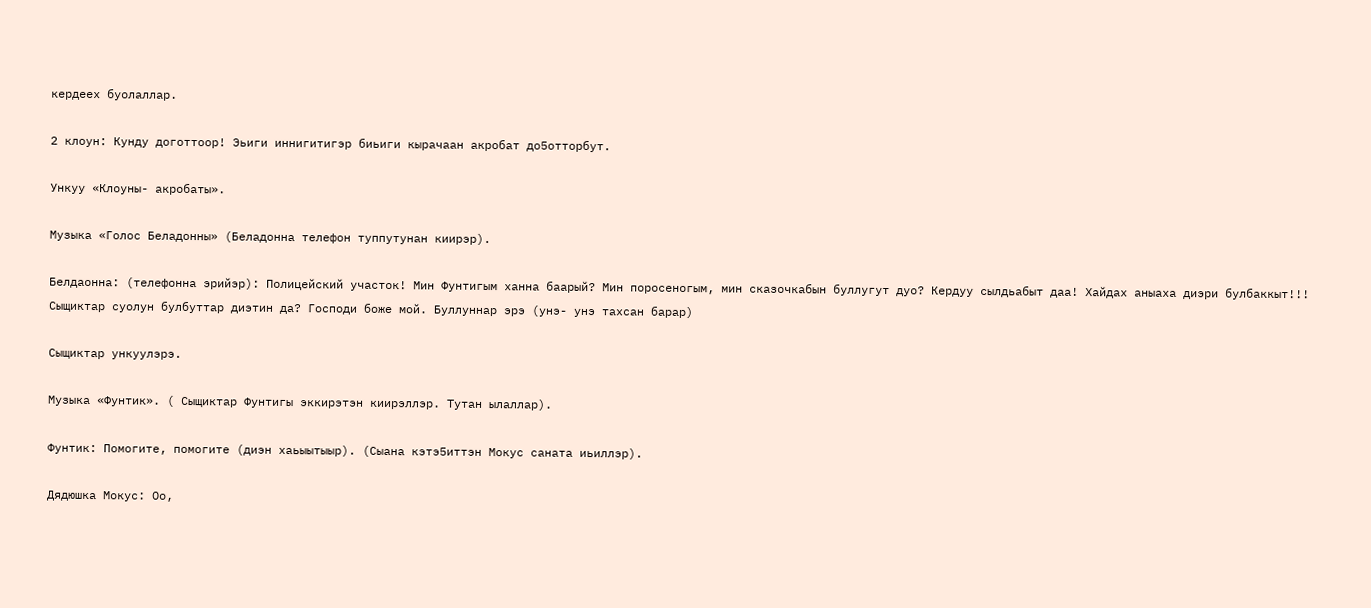кердеех буолаллар.

2 клоун: Кунду доготтоор! Эьиги иннигитигэр биьиги кырачаан акробат до5отторбут.

Ункуу «Клоуны- акробаты».

Музыка «Голос Беладонны» (Беладонна телефон туппутунан киирэр).

Белдаонна: (телефонна эрийэр): Полицейский участок! Мин Фунтигым ханна баарый? Мин поросеногым, мин сказочкабын буллугут дуо? Кердуу сылдьабыт даа! Хайдах аныаха диэри булбаккыт!!! Сыщиктар суолун булбуттар диэтин да? Господи боже мой. Буллуннар эрэ (унэ- унэ тахсан барар)

Сыщиктар ункуулэрэ.

Музыка «Фунтик». ( Сыщиктар Фунтигы эккирэтэн киирэллэр. Тутан ылаллар).

Фунтик: Помогите, помогите (диэн хаьыытыыр). (Сыана кэтэ5иттэн Мокус саната иьиллэр).

Дядюшка Мокус: Оо,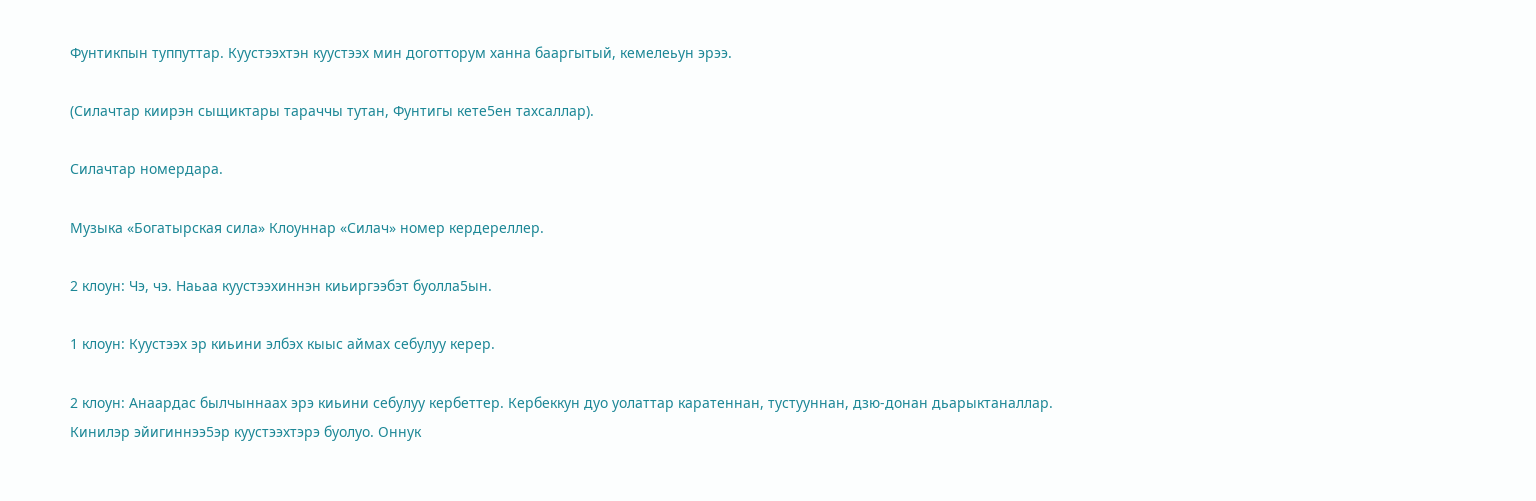Фунтикпын туппуттар. Куустээхтэн куустээх мин доготторум ханна бааргытый, кемелеьун эрээ.

(Силачтар киирэн сыщиктары тараччы тутан, Фунтигы кете5ен тахсаллар).

Силачтар номердара.

Музыка «Богатырская сила» Клоуннар «Силач» номер кердереллер.

2 клоун: Чэ, чэ. Наьаа куустээхиннэн киьиргээбэт буолла5ын.

1 клоун: Куустээх эр киьини элбэх кыыс аймах себулуу керер.

2 клоун: Анаардас былчыннаах эрэ киьини себулуу кербеттер. Кербеккун дуо уолаттар каратеннан, тустууннан, дзю-донан дьарыктаналлар. Кинилэр эйигиннээ5эр куустээхтэрэ буолуо. Оннук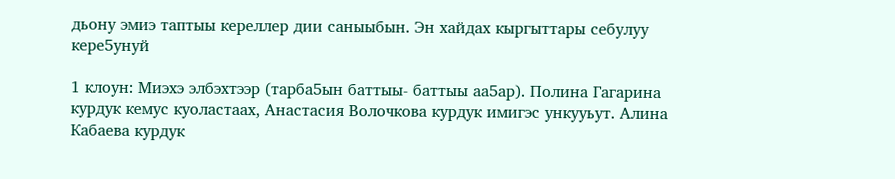дьону эмиэ таптыы кереллер дии саныыбын. Эн хайдах кыргыттары себулуу кере5унуй

1 клоун: Миэхэ элбэхтээр (тарба5ын баттыы- баттыы аа5ар). Полина Гагарина курдук кемус куоластаах, Анастасия Волочкова курдук имигэс ункууьут. Алина Кабаева курдук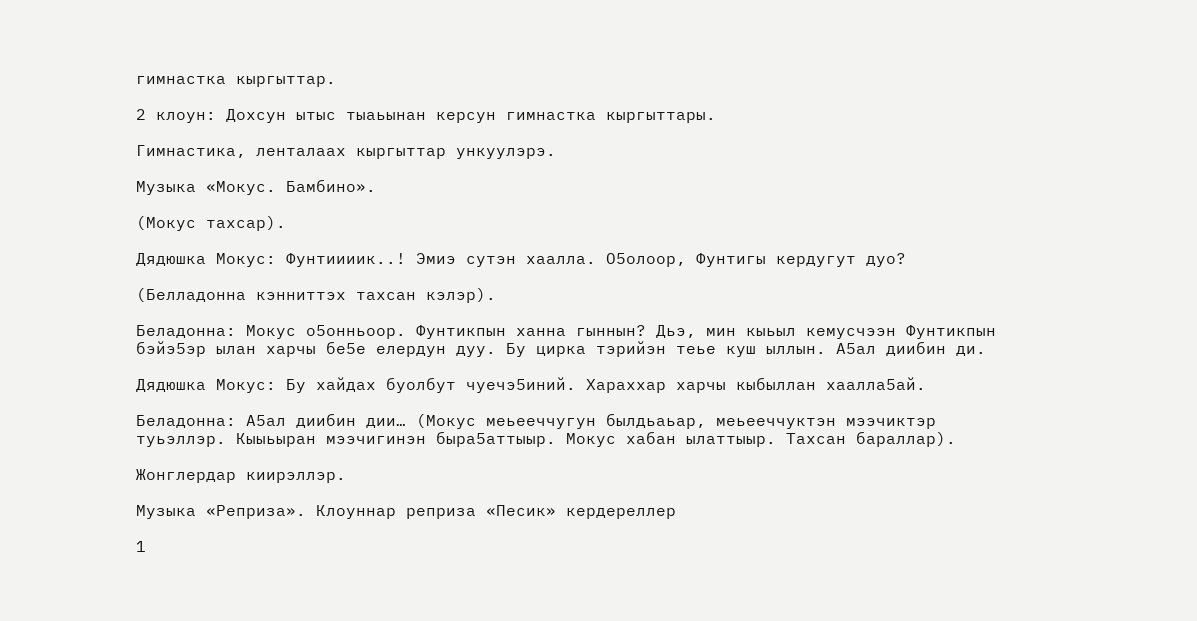гимнастка кыргыттар.

2 клоун: Дохсун ытыс тыаьынан керсун гимнастка кыргыттары.

Гимнастика, ленталаах кыргыттар ункуулэрэ.

Музыка «Мокус. Бамбино».

(Мокус тахсар).

Дядюшка Мокус: Фунтиииик..! Эмиэ сутэн хаалла. О5олоор, Фунтигы кердугут дуо?

(Белладонна кэнниттэх тахсан кэлэр).

Беладонна: Мокус о5онньоор. Фунтикпын ханна гыннын? Дьэ, мин кыьыл кемусчээн Фунтикпын бэйэ5эр ылан харчы бе5е елердун дуу. Бу цирка тэрийэн теье куш ыллын. А5ал диибин ди.

Дядюшка Мокус: Бу хайдах буолбут чуечэ5иний. Хараххар харчы кыбыллан хаалла5ай.

Беладонна: А5ал диибин дии… (Мокус меьееччугун былдьаьар, меьееччуктэн мээчиктэр туьэллэр. Кыыьыран мээчигинэн быра5аттыыр. Мокус хабан ылаттыыр. Тахсан бараллар).

Жонглердар киирэллэр.

Музыка «Реприза». Клоуннар реприза «Песик» кердереллер

1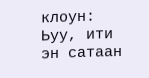клоун: Ьуу, ити эн сатаан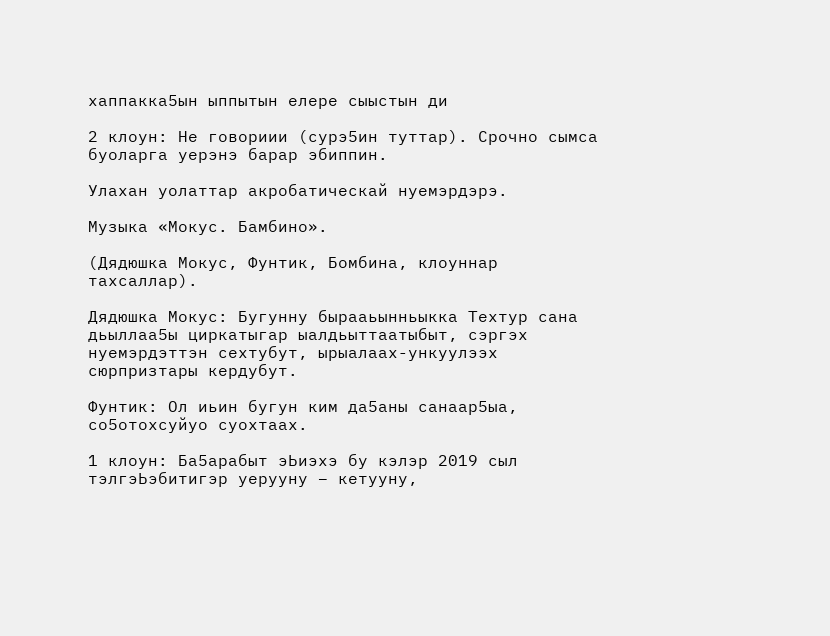хаппакка5ын ыппытын елере сыыстын ди

2 клоун: Не говориии (сурэ5ин туттар). Срочно сымса буоларга уерэнэ барар эбиппин.

Улахан уолаттар акробатическай нуемэрдэрэ.

Музыка «Мокус. Бамбино».

(Дядюшка Мокус, Фунтик, Бомбина, клоуннар тахсаллар).

Дядюшка Мокус: Бугунну бырааьынньыкка Техтур сана дьыллаа5ы циркатыгар ыалдьыттаатыбыт, сэргэх нуемэрдэттэн сехтубут, ырыалаах-ункуулээх сюрпризтары кердубут.

Фунтик: Ол иьин бугун ким да5аны санаар5ыа, со5отохсуйуо суохтаах.

1 клоун: Ба5арабыт эЬиэхэ бу кэлэр 2019 сыл тэлгэЬэбитигэр уерууну – кетууну,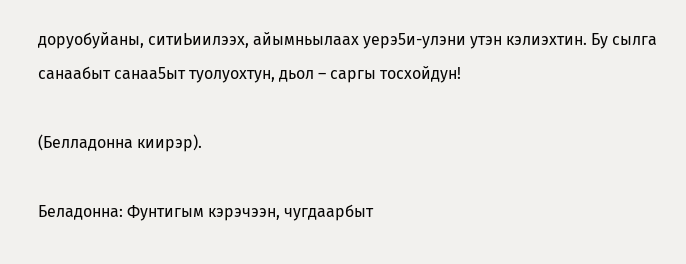доруобуйаны, ситиЬиилээх, айымньылаах уерэ5и-улэни утэн кэлиэхтин. Бу сылга санаабыт санаа5ыт туолуохтун, дьол – саргы тосхойдун!

(Белладонна киирэр).

Беладонна: Фунтигым кэрэчээн, чугдаарбыт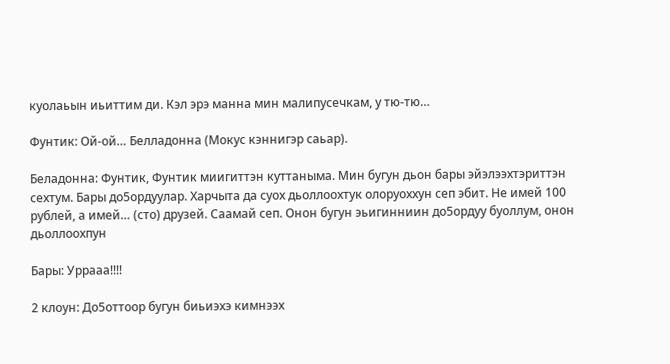куолаьын иьиттим ди. Кэл эрэ манна мин малипусечкам, у тю-тю…

Фунтик: Ой-ой… Белладонна (Мокус кэннигэр саьар).

Беладонна: Фунтик, Фунтик миигиттэн куттаныма. Мин бугун дьон бары эйэлээхтэриттэн сехтум. Бары до5ордуулар. Харчыта да суох дьоллоохтук олоруоххун сеп эбит. Не имей 100 рублей, а имей… (сто) друзей. Саамай сеп. Онон бугун эьигинниин до5ордуу буоллум, онон дьоллоохпун

Бары: Уррааа!!!!

2 клоун: До5оттоор бугун биьиэхэ кимнээх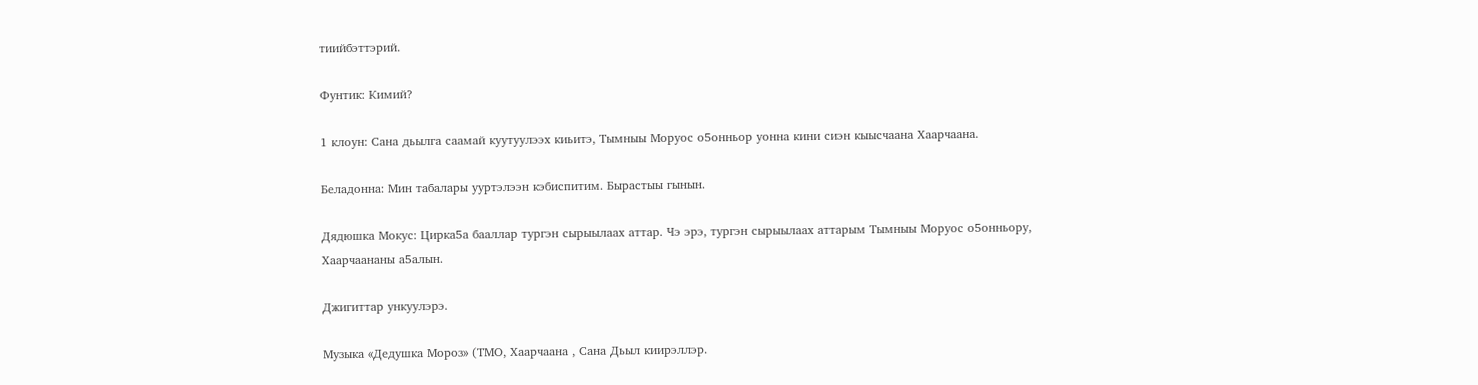тиийбэттэрий.

Фунтик: Кимий?

1 клоун: Сана дьылга саамай куутуулээх киьитэ, Тымныы Моруос о5онньор уонна кини сиэн кыысчаана Хаарчаана.

Беладонна: Мин табалары ууртэлээн кэбиспитим. Бырастыы гынын.

Дядюшка Мокус: Цирка5а бааллар тургэн сырыылаах аттар. Чэ эрэ, тургэн сырыылаах аттарым Тымныы Моруос о5онньору, Хаарчаананы а5алын.

Джигиттар ункуулэрэ.

Музыка «Дедушка Мороз» (ТМО, Хаарчаана , Сана Дьыл киирэллэр.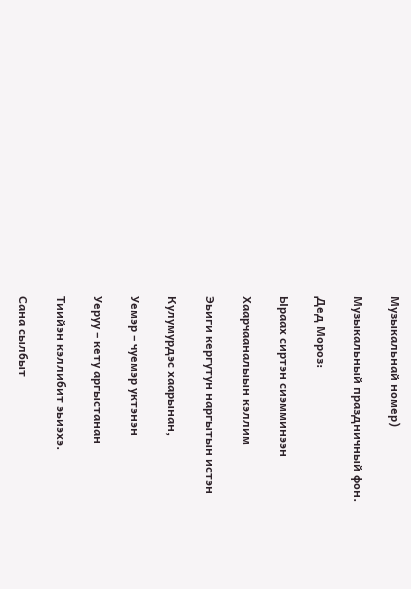Музыкальнай номер)

Музыкальный праздничный фон.

Дед Мороз:

Ыраах сиртэн сиэмминээн

Хаарчааналыын кэллим

Эьиги кергутун наргытын истэн

Кулумурдэс хаарынан,

Уемэр – чуемэр уктэнэн

Уеруу – кету аргыстанан

Тиийэн кэллибит эьиэхэ.

Сана сылбыт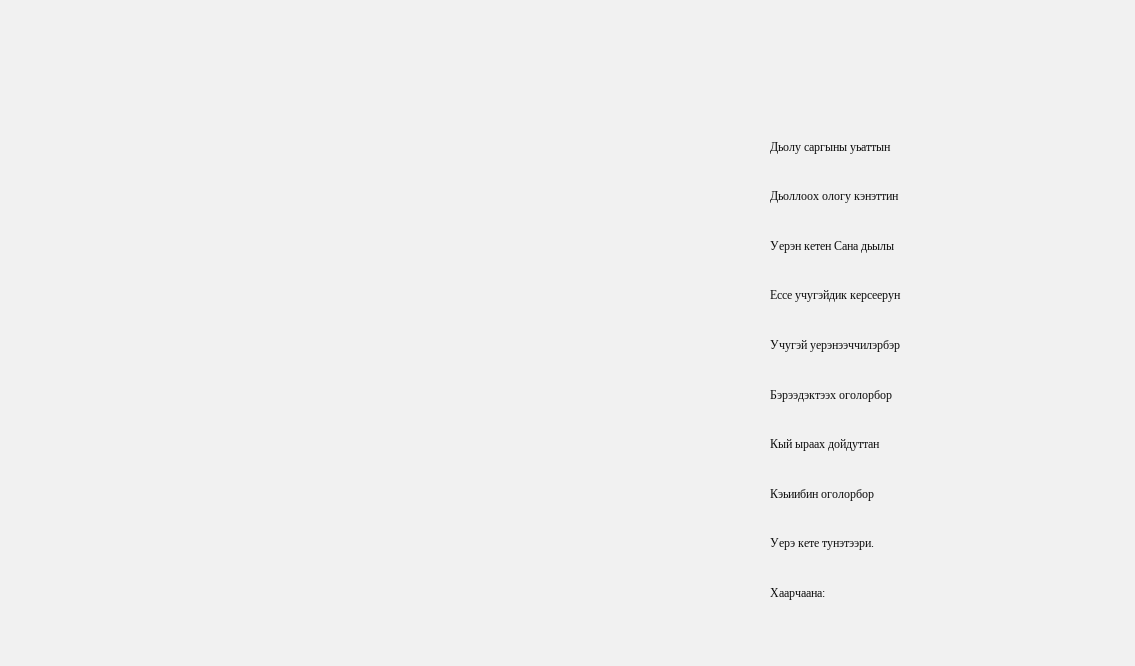Дьолу саргыны уьаттын

Дьоллоох ологу кэнэттин

Уерэн кетен Сана дьылы

Ессе учугэйдик керсеерун

Учугэй уерэнээччилэрбэр

Бэрээдэктээх оголорбор

Кый ыраах дойдуттан

Кэьиибин оголорбор

Уерэ кете тунэтээри.

Хаарчаана: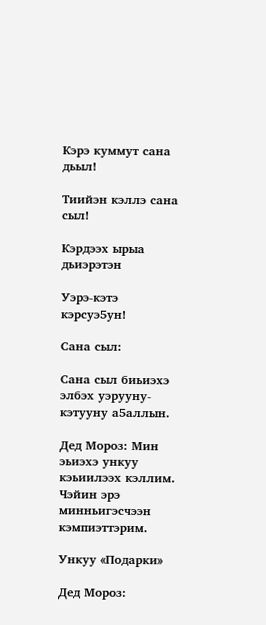Кэрэ куммут сана дьыл!

Тиийэн кэллэ сана сыл!

Кэрдээх ырыа дьиэрэтэн

Уэрэ-кэтэ кэрсуэ5ун!

Сана сыл:

Сана сыл биьиэхэ элбэх уэрууну-кэтууну а5аллын.

Дед Мороз: Мин эьиэхэ ункуу кэьиилээх кэллим. Чэйин эрэ минньигэсчээн кэмпиэттэрим.

Ункуу «Подарки»

Дед Мороз: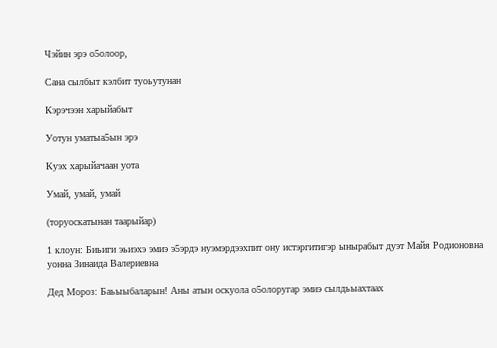Чэйин эрэ о5олоор,

Сана сылбыт кэлбит туоьутунан

Кэрэчээн харыйабыт

Уотун уматыа5ын эрэ

Куэх харыйачаан уота

Умай, умай, умай

(торуоскатынан таарыйар)

1 клоун: Биьиги эьиэхэ эмиэ э5эрдэ нуэмэрдээхпит ону истэргитигэр ынырабыт дуэт Майя Родионовна уонна Зинаида Валериевна

Дед Мороз: Баьыыбаларын! Аны атын оскуола о5олоругар эмиэ сылдьыахтаах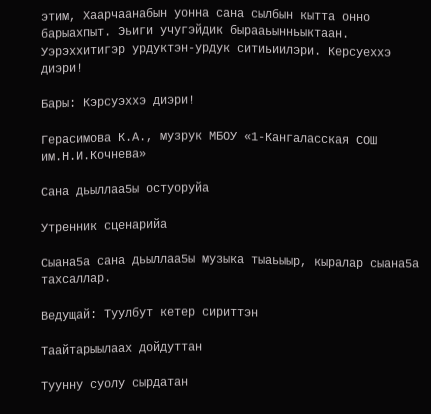этим, Хаарчаанабын уонна сана сылбын кытта онно барыахпыт. Эьиги учугэйдик бырааьынньыктаан. Уэрэххитигэр урдуктэн-урдук ситиьиилэри. Керсуеххэ диэри!

Бары: Кэрсуэххэ диэри!

Герасимова К.А., музрук МБОУ «1-Кангаласская СОШ им.Н.И.Кочнева»

Сана дьыллаа5ы остуоруйа

Утренник сценарийа

Сыана5а сана дьыллаа5ы музыка тыаьыыр, кыралар сыана5а тахсаллар.

Ведущай: Туулбут кетер сириттэн

Таайтарыылаах дойдуттан

Туунну суолу сырдатан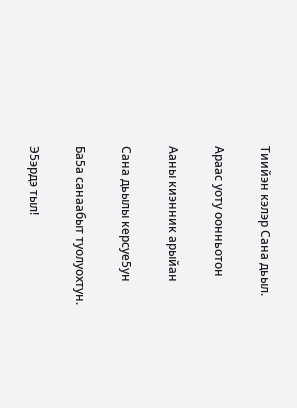Тиийэн кэлэр Сана дьыл.

Араас уоту оонньотон

Ааны киэнник арыйан

Сана дьылы керсуе5ун

Ба5а санаабыт туолуохтун.

Э5эрдэ тыл!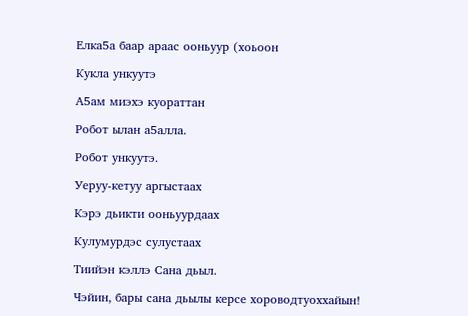Елка5а баар араас ооньуур (хоьоон

Кукла ункуутэ

А5ам миэхэ куораттан

Робот ылан а5алла.

Робот ункуутэ.

Уеруу-кетуу аргыстаах

Кэрэ дьикти ооньуурдаах

Кулумурдэс сулустаах

Тиийэн кэллэ Сана дьыл.

Чэйин, бары сана дьылы керсе хороводтуоххайын!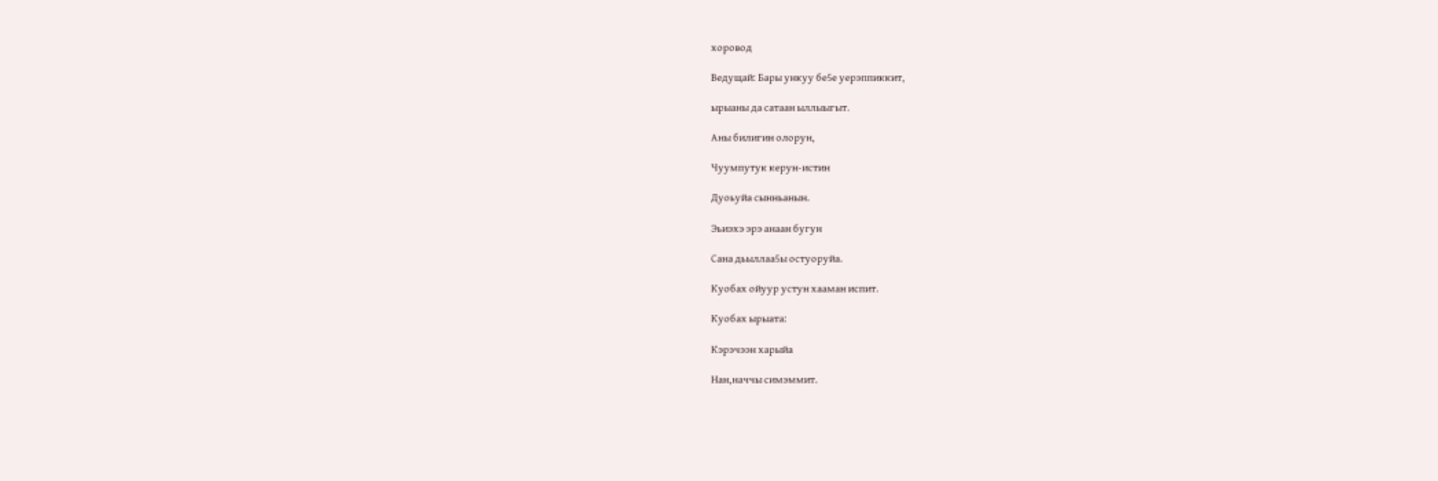хоровод

Ведущай: Бары ункуу бе5е уерэппиккит,

ырыаны да сатаан ыллыыгыт.

Аны билигин олорун,

Чуумпутук керун-истин

Дуоьуйа сынньанын.

Эьиэхэ эрэ анаан бугун

Сана дьыллаа5ы остуоруйа.

Куобах ойуур устун хааман испит.

Куобах ырыата:

Кэрэчээн харыйа

Нан,наччы симэммит.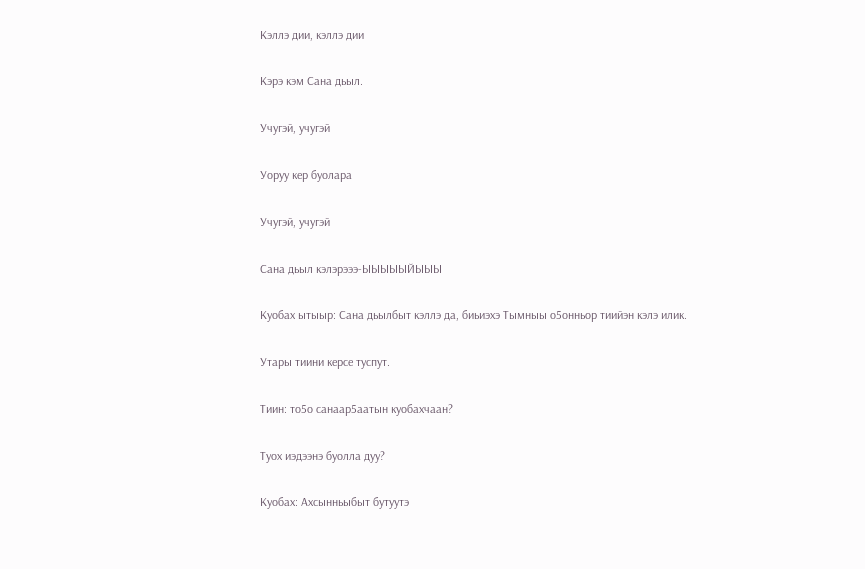Кэллэ дии, кэллэ дии

Кэрэ кэм Сана дьыл.

Учугэй, учугэй

Уоруу кер буолара

Учугэй, учугэй

Сана дьыл кэлэрэээ-ЫЫЫЫЫЙЫЫЫ

Куобах ытыыр: Сана дьылбыт кэллэ да, биьиэхэ Тымныы о5онньор тиийэн кэлэ илик.

Утары тиини керсе туспут.

Тиин: то5о санаар5аатын куобахчаан?

Туох иэдээнэ буолла дуу?

Куобах: Ахсынньыбыт бутуутэ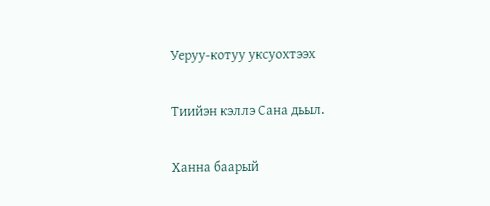Уеруу-котуу уксуохтээх

Тиийэн кэллэ Сана дьыл.

Ханна баарый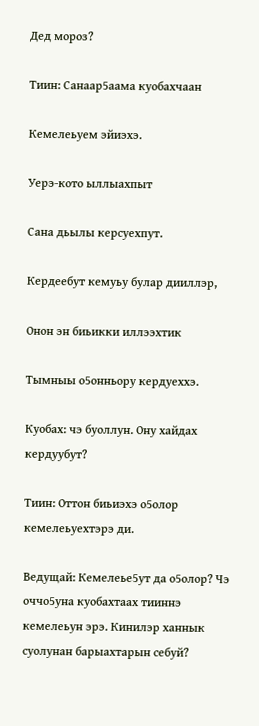Дед мороз?

Тиин: Санаар5аама куобахчаан

Кемелеьуем эйиэхэ.

Уерэ-кото ыллыахпыт

Сана дьылы керсуехпут.

Кердеебут кемуьу булар дииллэр,

Онон эн биьикки иллээхтик

Тымныы о5онньору кердуеххэ.

Куобах: чэ буоллун. Ону хайдах кердуубут?

Тиин: Оттон биьиэхэ о5олор кемелеьуехтэрэ ди.

Ведущай: Кемелеье5ут да о5олор? Чэ оччо5уна куобахтаах тииннэ кемелеьун эрэ. Кинилэр ханнык суолунан барыахтарын себуй?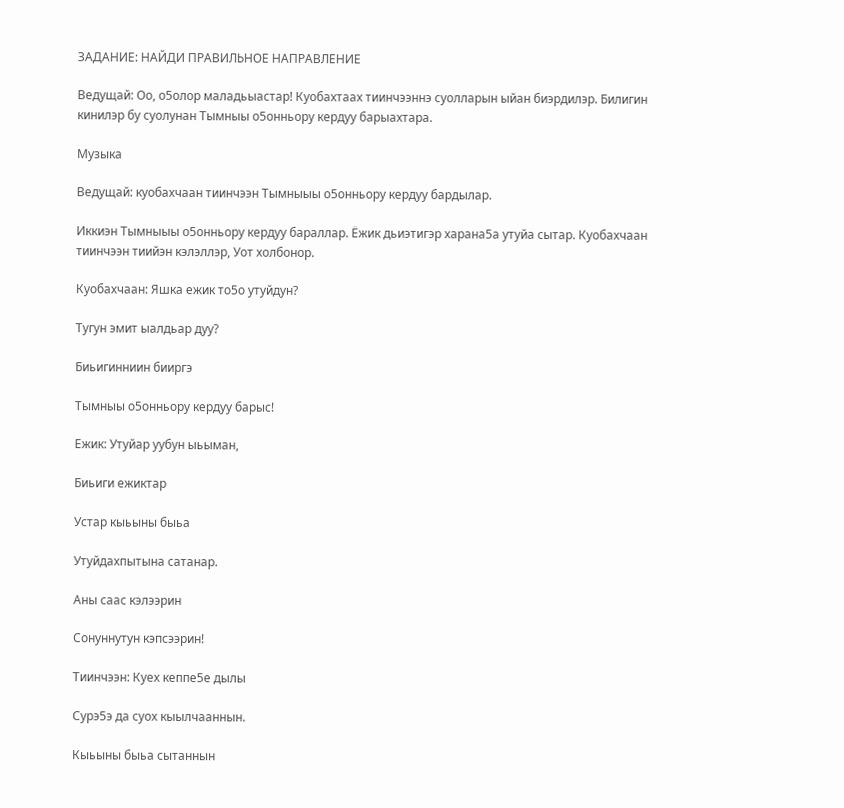ЗАДАНИЕ: НАЙДИ ПРАВИЛЬНОЕ НАПРАВЛЕНИЕ

Ведущай: Оо, о5олор маладьыастар! Куобахтаах тиинчээннэ суолларын ыйан биэрдилэр. Билигин кинилэр бу суолунан Тымныы о5онньору кердуу барыахтара.

Музыка

Ведущай: куобахчаан тиинчээн Тымныыы о5онньору кердуу бардылар.

Иккиэн Тымныыы о5онньору кердуу бараллар. Ёжик дьиэтигэр харана5а утуйа сытар. Куобахчаан тиинчээн тиийэн кэлэллэр, Уот холбонор.

Куобахчаан: Яшка ежик то5о утуйдун?

Тугун эмит ыалдьар дуу?

Биьигинниин бииргэ

Тымныы о5онньору кердуу барыс!

Ежик: Утуйар уубун ыьыман,

Биьиги ежиктар

Устар кыьыны быьа

Утуйдахпытына сатанар.

Аны саас кэлээрин

Сонуннутун кэпсээрин!

Тиинчээн: Куех кеппе5е дылы

Сурэ5э да суох кыылчааннын.

Кыьыны быьа сытаннын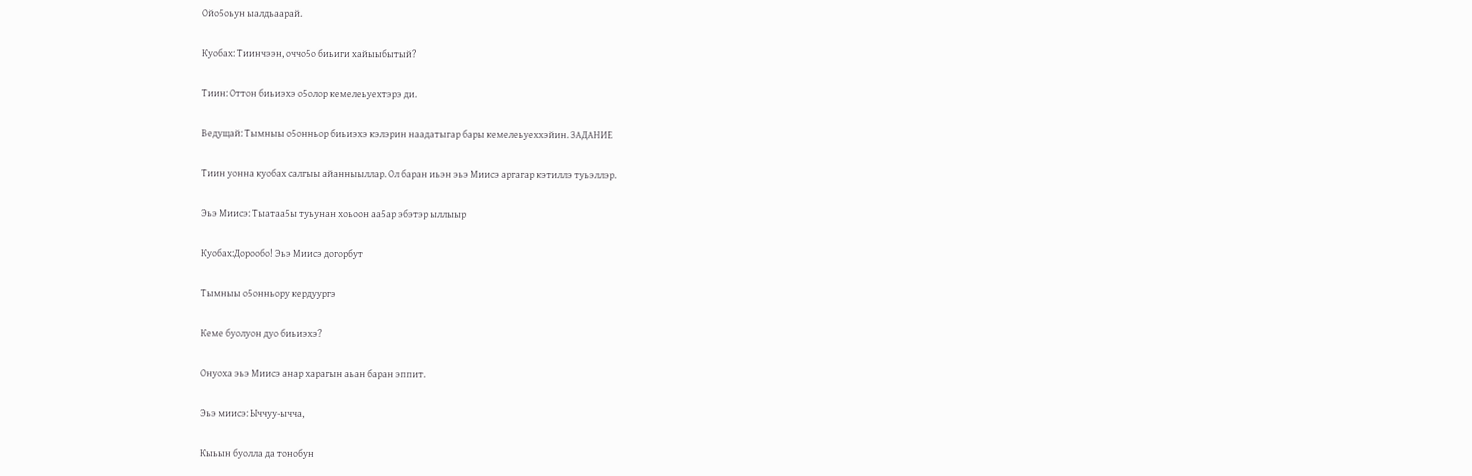Ойо5оьун ыалдьаарай.

Куобах: Тиинчээн, оччо5о биьиги хайыыбытый?

Тиин: Оттон биьиэхэ о5олор кемелеьуехтэрэ ди.

Ведущай: Тымныы о5онньор биьиэхэ кэлэрин наадатыгар бары кемелеьуеххэйин. ЗАДАНИЕ

Тиин уонна куобах салгыы айанныыллар. Ол баран иьэн эьэ Миисэ аргагар кэтиллэ туьэллэр.

Эьэ Миисэ: Тыатаа5ы туьунан хоьоон аа5ар эбэтэр ыллыыр

Куобах:Дорообо! Эьэ Миисэ догорбут

Тымныы о5онньору кердуургэ

Кеме буолуон дуо биьиэхэ?

Онуоха эьэ Миисэ анар харагын аьан баран эппит.

Эьэ миисэ: Ыччуу-ычча,

Кыьын буолла да тонобун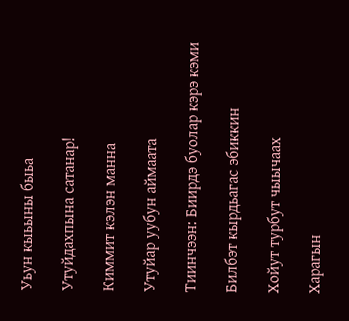Уьун кыьыны быьа

Утуйдахпына сатанар!

Киммит кэлэн манна

Утуйар уубун аймаата

Тиинчээн: Биирдэ буолар кэрэ кэми

Билбэт кырдьагас эбиккин

Хойут турбут чыычаах

Харагын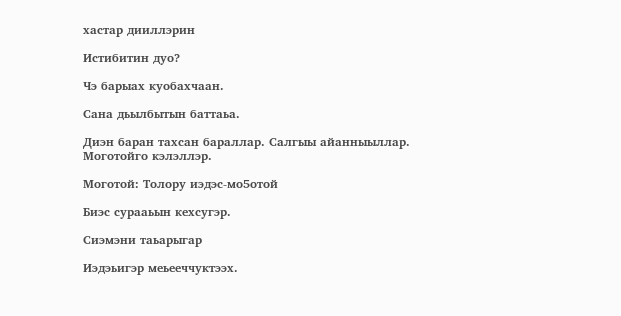хастар дииллэрин

Истибитин дуо?

Чэ барыах куобахчаан.

Сана дьылбытын баттаьа.

Диэн баран тахсан бараллар. Салгыы айанныыллар. Моготойго кэлэллэр.

Моготой: Толору иэдэс-мо5отой

Биэс сурааьын кехсугэр.

Сиэмэни таьарыгар

Иэдэьигэр меьееччуктээх.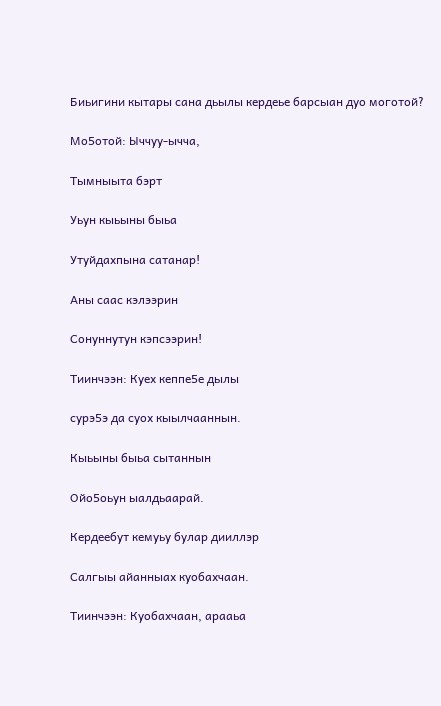Биьигини кытары сана дьылы кердеье барсыан дуо моготой?

Мо5отой: Ыччуу-ычча,

Тымныыта бэрт

Уьун кыьыны быьа

Утуйдахпына сатанар!

Аны саас кэлээрин

Сонуннутун кэпсээрин!

Тиинчээн: Куех кеппе5е дылы

сурэ5э да суох кыылчааннын.

Кыьыны быьа сытаннын

Ойо5оьун ыалдьаарай.

Кердеебут кемуьу булар дииллэр

Салгыы айанныах куобахчаан.

Тиинчээн: Куобахчаан, арааьа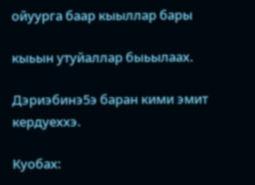ойуурга баар кыыллар бары

кыьын утуйаллар быьылаах.

Дэриэбинэ5э баран кими эмит кердуеххэ.

Куобах: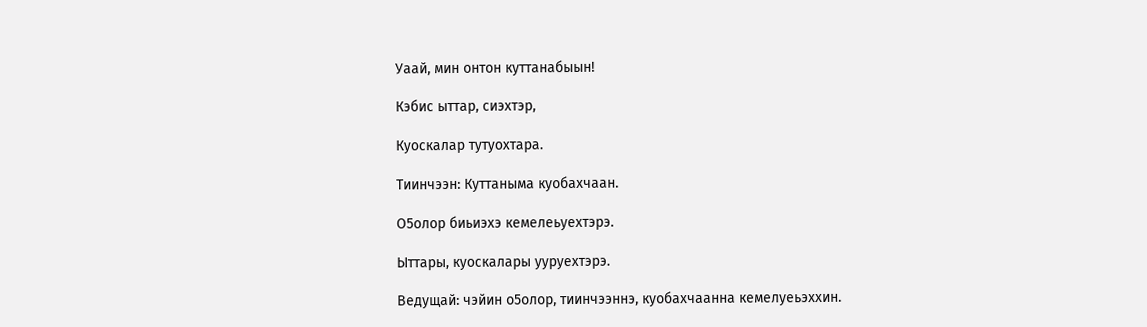Уаай, мин онтон куттанабыын!

Кэбис ыттар, сиэхтэр,

Куоскалар тутуохтара.

Тиинчээн: Куттаныма куобахчаан.

О5олор биьиэхэ кемелеьуехтэрэ.

Ыттары, куоскалары ууруехтэрэ.

Ведущай: чэйин о5олор, тиинчээннэ, куобахчаанна кемелуеьэххин.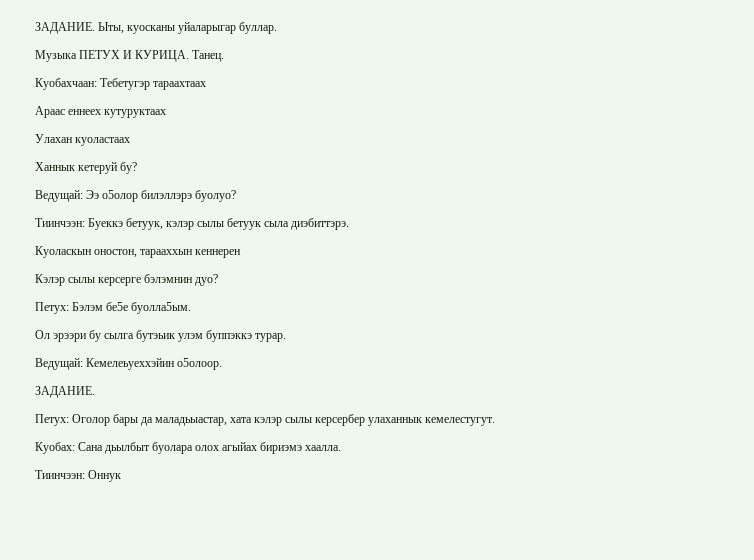ЗАДАНИЕ. Ыты, куосканы уйаларыгар буллар.

Музыка ПЕТУХ И КУРИЦА. Танец.

Куобахчаан: Тебетугэр тараахтаах

Араас еннеех кутуруктаах

Улахан куоластаах

Ханнык кетеруй бу?

Ведущай: Ээ о5олор билэллэрэ буолуо?

Тиинчээн: Буеккэ бетуук, кэлэр сылы бетуук сыла диэбиттэрэ.

Куоласкын оностон, тарааххын кеннерен

Кэлэр сылы керсерге бэлэмнин дуо?

Петух: Бэлэм бе5е буолла5ым.

Ол эрээри бу сылга бутэьик улэм буппэккэ турар.

Ведущай: Кемелеьуеххэйин о5олоор.

ЗАДАНИЕ.

Петух: Оголор бары да маладьыастар, хата кэлэр сылы керсербер улаханнык кемелестугут.

Куобах: Сана дьылбыт буолара олох агыйах бириэмэ хаалла.

Тиинчээн: Оннук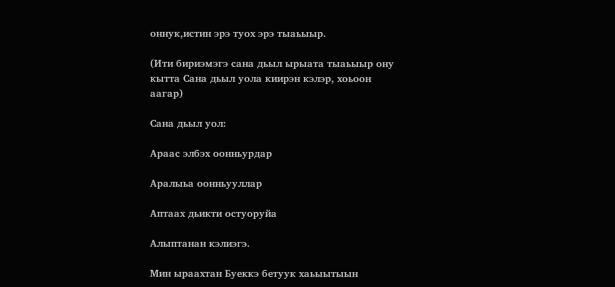оннук,истин эрэ туох эрэ тыаьыыр.

(Ити бириэмэгэ сана дьыл ырыата тыаьыыр ону кытта Сана дьыл уола киирэн кэлэр, хоьоон аагар)

Сана дьыл уол:

Араас элбэх оонньурдар

Аралыьа оонньууллар

Аптаах дьикти остуоруйа

Алыптанан кэлиэгэ.

Мин ыраахтан Буеккэ бетуук хаьыытыын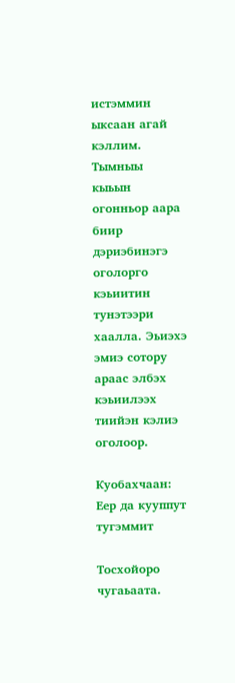истэммин ыксаан агай кэллим. Тымныы кыьын огонньор аара биир дэриэбинэгэ оголорго кэьиитин тунэтээри хаалла. Эьиэхэ эмиэ сотору араас элбэх кэьиилээх тиийэн кэлиэ оголоор.

Куобахчаан: Еер да кууппут тугэммит

Тосхойоро чугаьаата.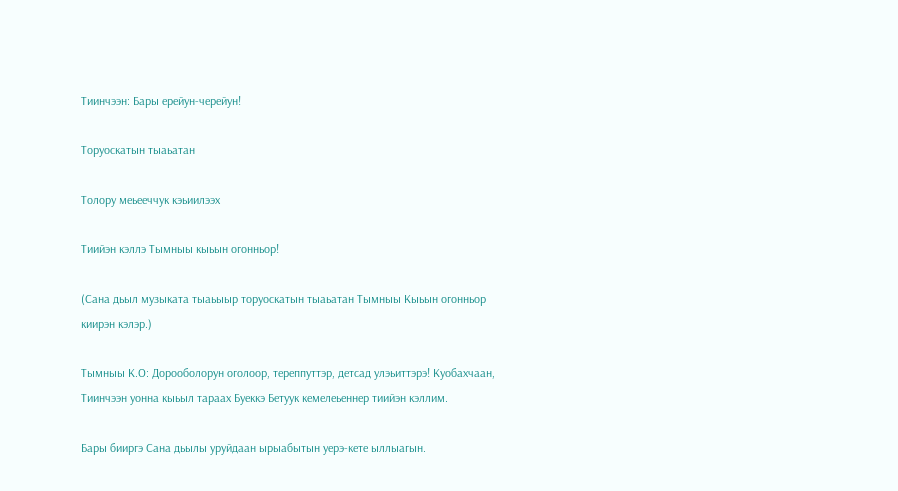Тиинчээн: Бары ерейун-черейун!

Торуоскатын тыаьатан

Толору меьееччук кэьиилээх

Тиийэн кэллэ Тымныы кыьын огонньор!

(Сана дьыл музыката тыаьыыр торуоскатын тыаьатан Тымныы Кыьын огонньор киирэн кэлэр.)

Тымныы К.О: Дорооболорун оголоор, тереппуттэр, детсад улэьиттэрэ! Куобахчаан, Тиинчээн уонна кыьыл тараах Буеккэ Бетуук кемелеьеннер тиийэн кэллим.

Бары бииргэ Сана дьылы уруйдаан ырыабытын уерэ-кете ыллыагын.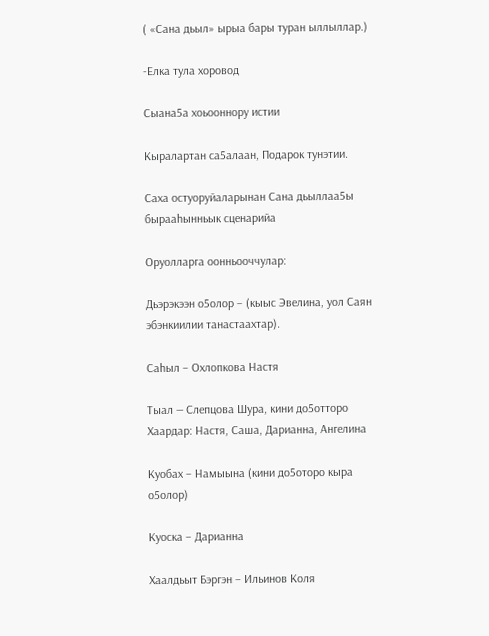( «Сана дьыл» ырыа бары туран ыллыллар.)

-Елка тула хоровод

Сыана5а хоьооннору истии

Кыралартан са5алаан, Подарок тунэтии.

Саха остуоруйаларынан Cана дьыллаа5ы бырааhынньык сценарийа

Оруолларга оонньооччулар:

Дьэрэкээн о5олор – (кыыс Эвелина, уол Саян эбэнкиилии танастаахтар).

Саhыл – Охлопкова Настя

Тыал — Слепцова Шура, кини до5отторо Хаардар: Настя, Саша, Дарианна, Ангелина

Куобах – Намыына (кини до5оторо кыра о5олор)

Куоска – Дарианна

Хаалдьыт Бэргэн – Ильинов Коля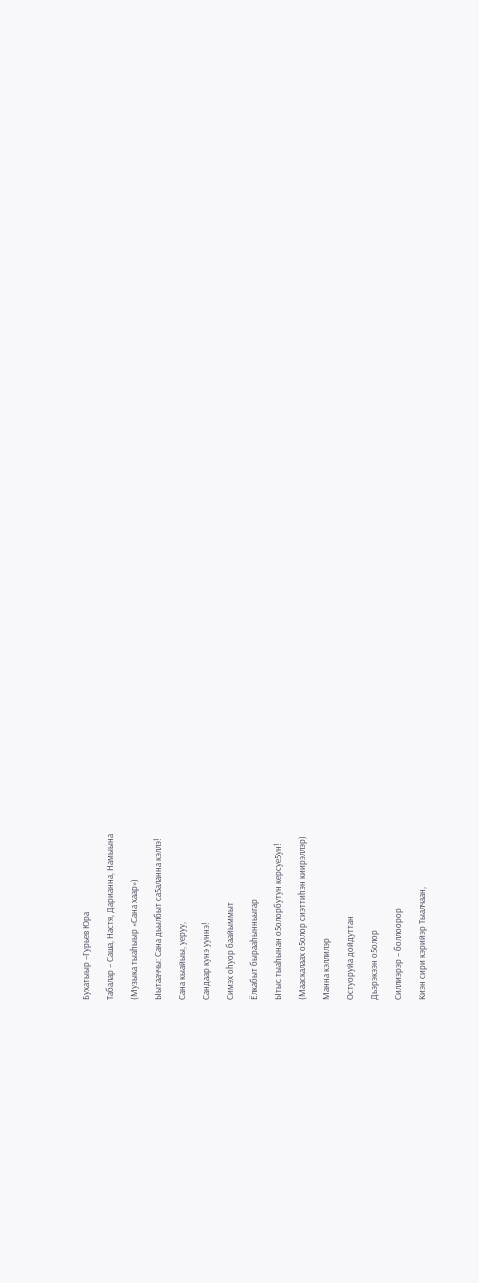Бухатыыр –Гурьев Юра

Табалар – Саша, Настя, Дарианна, Намыына

(Музыка тыаhыыр «Сана хаар»)

Ыытааччы: Сана дьылбыт са5аланна кэллэ!

Сана кыайыы, уеруу,

Сандаар кунэ ууннэ!

Симэх оhуор баайыммыт

Ёлкабыт бырааhынньыгар

Ытыс тыаhынан о5олорбутун керсуе5ун!

(Мааскалаах о5олор сиэттиhэн киирэллэр)

Манна кэллилэр

Остуоруйа дойдуттан

Дьэрэкээн о5олор

Силлиэрэр – боллоорор

Киэн сири кэрийэр Тыалчаан,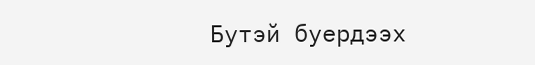Бутэй буердээх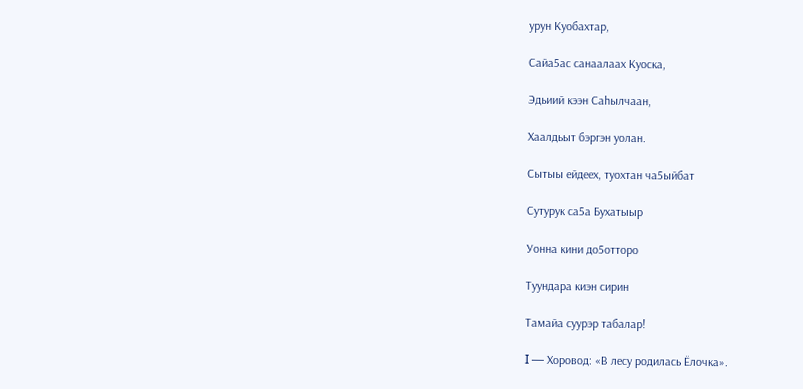урун Куобахтар,

Сайа5ас санаалаах Куоска,

Эдьиий кээн Cаhылчаан,

Хаалдьыт бэргэн уолан.

Сытыы ейдеех, туохтан ча5ыйбат

Сутурук са5а Бухатыыр

Уонна кини до5отторо

Туундара киэн сирин

Тамайа суурэр табалар!

I — Хоровод: «В лесу родилась Ёлочка».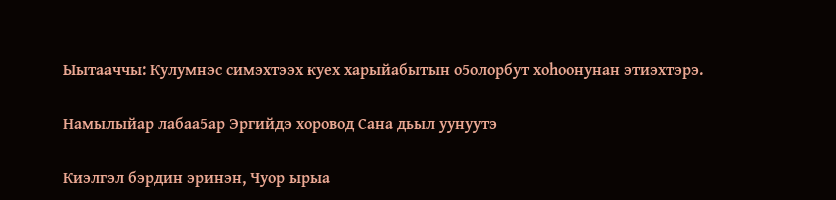Ыытааччы: Кулумнэс симэхтээх куех харыйабытын о5олорбут хоhоонунан этиэхтэрэ.

Намылыйар лабаа5ар Эргийдэ хоровод Сана дьыл уунуутэ

Киэлгэл бэрдин эринэн, Чуор ырыа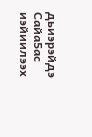дьиэрэйдэ Сайа5ас иэйиилээх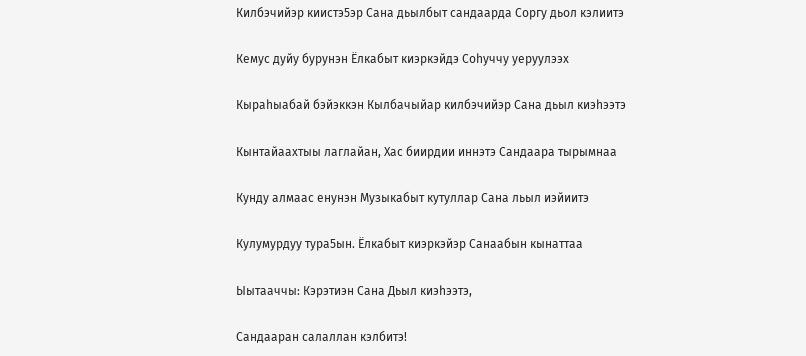Килбэчийэр киистэ5эр Сана дьылбыт сандаарда Соргу дьол кэлиитэ

Кемус дуйу бурунэн Ёлкабыт киэркэйдэ Соhуччу уеруулээх

Кыраhыабай бэйэккэн Кылбачыйар килбэчийэр Сана дьыл киэhээтэ

Кынтайаахтыы лаглайан, Хас биирдии иннэтэ Сандаара тырымнаа

Кунду алмаас енунэн Музыкабыт кутуллар Сана льыл иэйиитэ

Кулумурдуу тура5ын. Ёлкабыт киэркэйэр Санаабын кынаттаа

Ыытааччы: Кэрэтиэн Сана Дьыл киэhээтэ,

Сандааран салаллан кэлбитэ!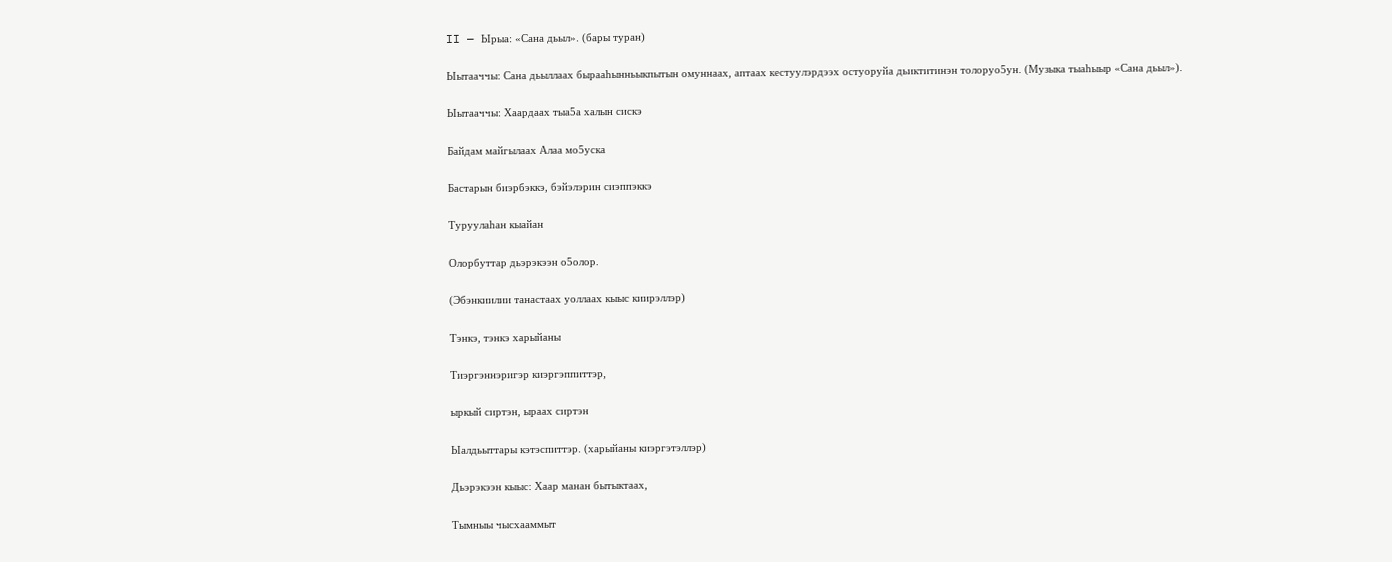II — Ырыа: «Сана дьыл». (бары туран)

Ыытааччы: Сана дьыллаах бырааhынньыкпытын омуннаах, аптаах кестуулэрдээх остуоруйа дьиктитинэн толоруо5ун. (Музыка тыаhыыр «Сана дьыл»).

Ыытааччы: Хаардаах тыа5а халын сискэ

Байдам майгылаах Алаа мо5уска

Бастарын биэрбэккэ, бэйэлэрин сиэппэккэ

Туруулаhан кыайан

Олорбуттар дьэрэкээн о5олор.

(Эбэнкиилии танастаах уоллаах кыыс киирэллэр)

Тэнкэ, тэнкэ харыйаны

Тиэргэннэригэр киэргэппиттэр,

ыркый сиртэн, ыраах сиртэн

Ыалдьыттары кэтэспиттэр. (харыйаны киэргэтэллэр)

Дьэрэкээн кыыс: Хаар манан бытыктаах,

Тымныы чысхааммыт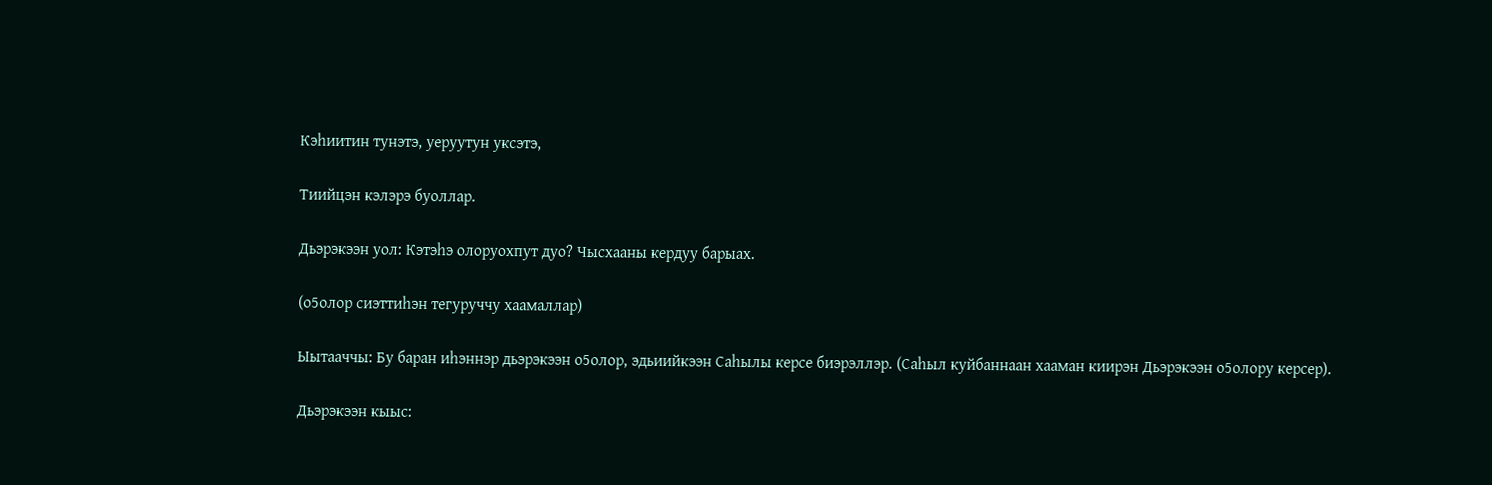Кэhиитин тунэтэ, уеруутун уксэтэ,

Тиийцэн кэлэрэ буоллар.

Дьэрэкээн уол: Кэтэhэ олоруохпут дуо? Чысхааны кердуу барыах.

(о5олор сиэттиhэн тегуруччу хаамаллар)

Ыытааччы: Бу баран иhэннэр дьэрэкээн о5олор, эдьиийкээн Саhылы керсе биэрэллэр. (Саhыл куйбаннаан хааман киирэн Дьэрэкээн о5олору керсер).

Дьэрэкээн кыыс: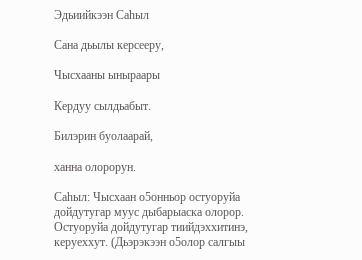Эдьиийкээн Саhыл

Сана дьылы керсееру,

Чысхааны ыныраары

Кердуу сылдьабыт.

Билэрин буолаарай,

ханна олорорун.

Саhыл: Чысхаан о5онньор остуоруйа дойдутугар муус дыбарыаска олорор. Остуоруйа дойдутугар тиийдэххитинэ, керуеххут. (Дьэрэкээн о5олор салгыы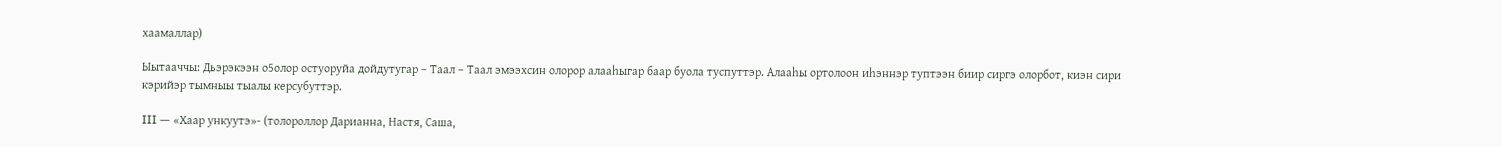хаамаллар)

Ыытааччы: Дьэрэкээн о5олор остуоруйа дойдутугар – Таал – Таал эмээхсин олорор алааhыгар баар буола туспуттэр. Алааhы ортолоон иhэннэр туптээн биир сиргэ олорбот, киэн сири кэрийэр тымныы тыалы керсубуттэр.

III — «Хаар ункуутэ»- (толороллор Дарианна, Настя, Саша,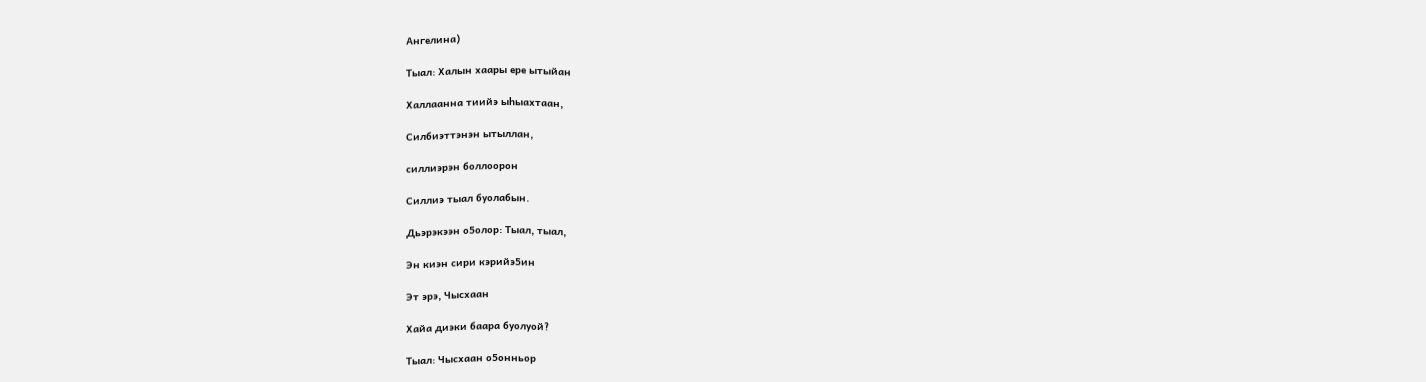Ангелина)

Тыал: Халын хаары ере ытыйан

Халлаанна тиийэ ыhыахтаан,

Силбиэттэнэн ытыллан,

силлиэрэн боллоорон

Силлиэ тыал буолабын.

Дьэрэкээн о5олор: Тыал, тыал,

Эн киэн сири кэрийэ5ин

Эт эрэ, Чысхаан

Хайа диэки баара буолуой?

Тыал: Чысхаан о5онньор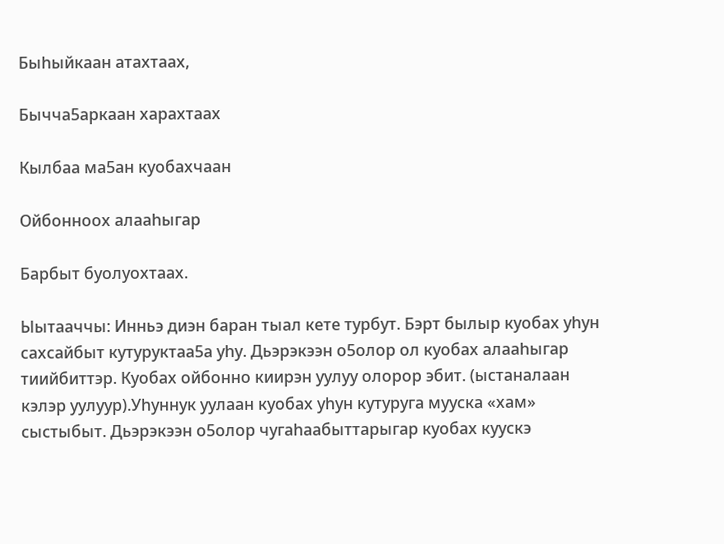Быhыйкаан атахтаах,

Бычча5аркаан харахтаах

Кылбаа ма5ан куобахчаан

Ойбонноох алааhыгар

Барбыт буолуохтаах.

Ыытааччы: Инньэ диэн баран тыал кете турбут. Бэрт былыр куобах уhун сахсайбыт кутуруктаа5а уhу. Дьэрэкээн о5олор ол куобах алааhыгар тиийбиттэр. Куобах ойбонно киирэн уулуу олорор эбит. (ыстаналаан кэлэр уулуур).Уhуннук уулаан куобах уhун кутуруга мууска «хам» сыстыбыт. Дьэрэкээн о5олор чугаhаабыттарыгар куобах куускэ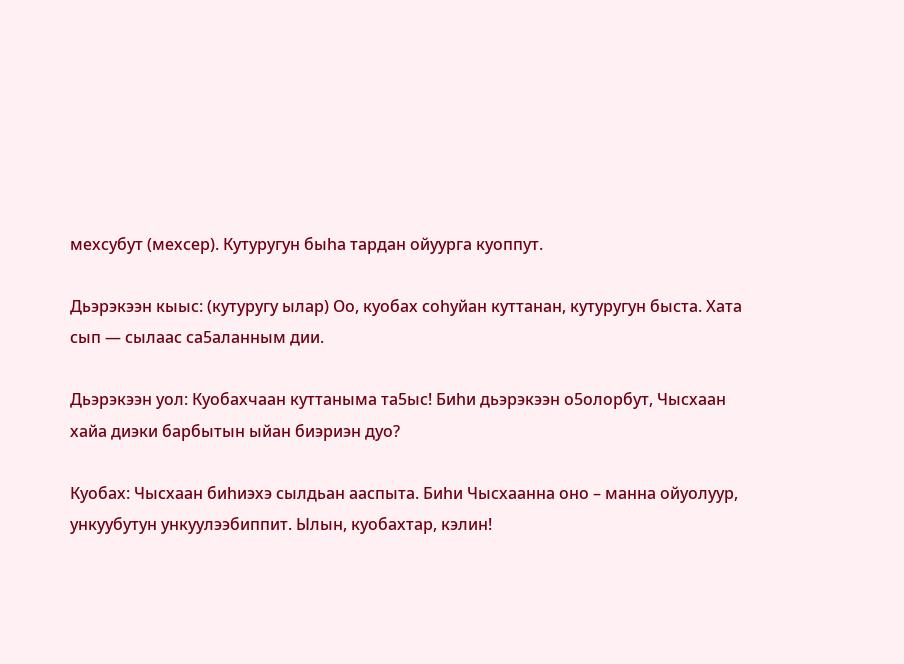мехсубут (мехсер). Кутуругун быhа тардан ойуурга куоппут.

Дьэрэкээн кыыс: (кутуругу ылар) Оо, куобах соhуйан куттанан, кутуругун быста. Хата сып — сылаас са5аланным дии.

Дьэрэкээн уол: Куобахчаан куттаныма та5ыс! Биhи дьэрэкээн о5олорбут, Чысхаан хайа диэки барбытын ыйан биэриэн дуо?

Куобах: Чысхаан биhиэхэ сылдьан ааспыта. Биhи Чысхаанна оно – манна ойуолуур, ункуубутун ункуулээбиппит. Ылын, куобахтар, кэлин!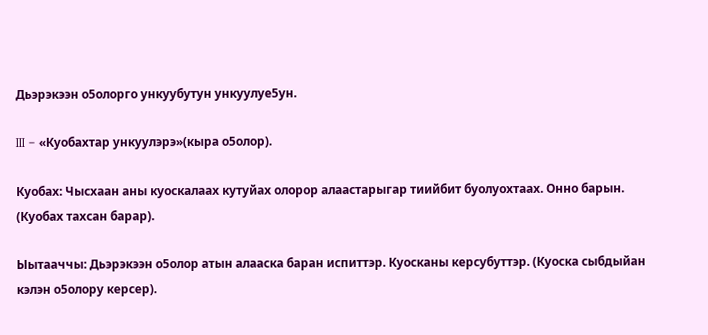Дьэрэкээн о5олорго ункуубутун ункуулуе5ун.

III – «Куобахтар ункуулэрэ»(кыра о5олор).

Куобах: Чысхаан аны куоскалаах кутуйах олорор алаастарыгар тиийбит буолуохтаах. Онно барын. (Куобах тахсан барар).

Ыытааччы: Дьэрэкээн о5олор атын алааска баран испиттэр. Куосканы керсубуттэр. (Куоска сыбдыйан кэлэн о5олору керсер).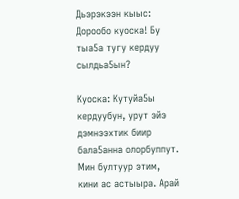Дьэрэкээн кыыс: Дорообо куоска! Бу тыа5а тугу кердуу сылдьа5ын?

Куоска: Кутуйа5ы кердуубун, урут эйэ дэмнээхтик биир бала5анна олорбуппут. Мин бултуур этим, кини ас астыыра. Арай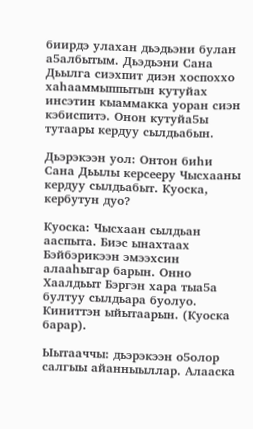биирдэ улахан дьэдьэни булан а5албытым. Дьэдьэни Сана Дьылга сиэхпит диэн хоспоххо хаhааммыппытын кутуйах инсэтин кыаммакка уоран сиэн кэбиспитэ. Онон кутуйа5ы тутаары кердуу сылдьабын.

Дьэрэкээн уол: Онтон биhи Сана Дьылы керсееру Чысхааны кердуу сылдьабыт. Куоска, кербутун дуо?

Куоска: Чысхаан сылдьан ааспыта. Биэс ынахтаах Бэйбэрикээн эмээхсин алааhыгар барын. Онно Хаалдьыт Бэргэн хара тыа5а бултуу сылдьара буолуо. Киниттэн ыйытаарын. (Куоска барар).

Ыытааччы: дьэрэкээн о5олор салгыы айанныыллар. Алааска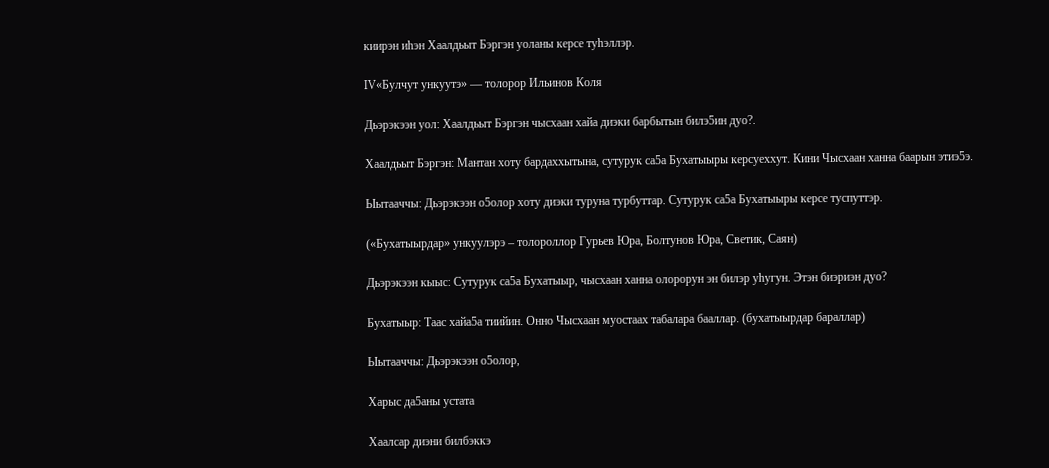киирэн иhэн Хаалдьыт Бэргэн уоланы керсе туhэллэр.

IV«Булчут ункуутэ» — толорор Ильинов Коля

Дьэрэкээн уол: Хаалдьыт Бэргэн чысхаан хайа диэки барбытын билэ5ин дуо?.

Хаалдьыт Бэргэн: Мантан хоту бардаххытына, сутурук са5а Бухатыыры керсуеххут. Кини Чысхаан ханна баарын этиэ5э.

Ыытааччы: Дьэрэкээн о5олор хоту диэки туруна турбуттар. Сутурук са5а Бухатыыры керсе туспуттэр.

(«Бухатыырдар» ункуулэрэ – толороллор Гурьев Юра, Болтунов Юра, Светик, Саян)

Дьэрэкээн кыыс: Сутурук са5а Бухатыыр, чысхаан ханна олорорун эн билэр уhугун. Этэн биэриэн дуо?

Бухатыыр: Таас хайа5а тиийин. Онно Чысхаан муостаах табалара бааллар. (бухатыырдар бараллар)

Ыытааччы: Дьэрэкээн о5олор,

Харыс да5аны устата

Хаалсар диэни билбэккэ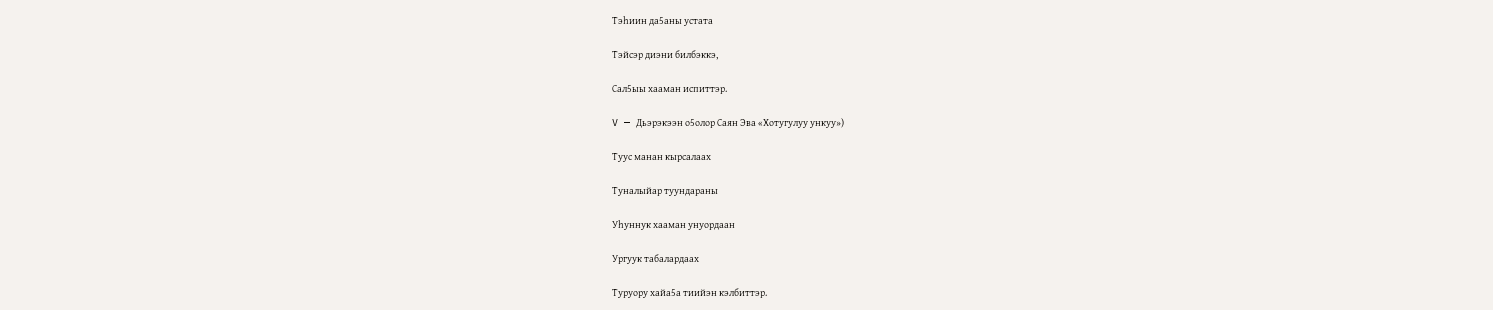Тэhиин да5аны устата

Тэйсэр диэни билбэккэ,

Сал5ыы хааман испиттэр.

V — Дьэрэкээн о5олор Саян Эва «Хотугулуу ункуу»)

Туус манан кырсалаах

Туналыйар туундараны

Уhуннук хааман унуордаан

Ургуук табалардаах

Туруору хайа5а тиийэн кэлбиттэр.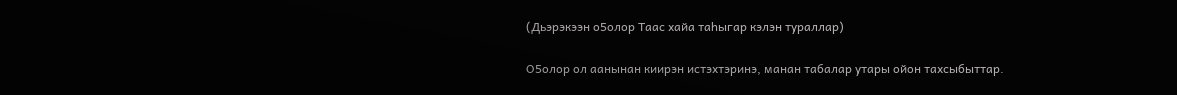(Дьэрэкээн о5олор Таас хайа таhыгар кэлэн тураллар)

О5олор ол аанынан киирэн истэхтэринэ, манан табалар утары ойон тахсыбыттар.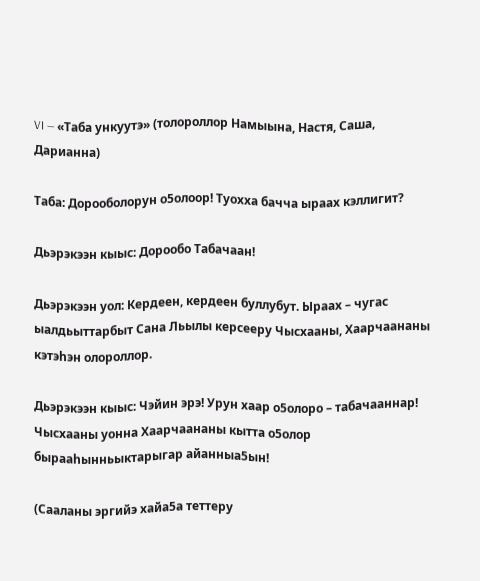VI — «Таба ункуутэ» (толороллор Намыына, Настя, Саша, Дарианна)

Таба: Дорооболорун о5олоор! Туохха бачча ыраах кэллигит?

Дьэрэкээн кыыс: Дорообо Табачаан!

Дьэрэкээн уол: Кердеен, кердеен буллубут. Ыраах – чугас ыалдьыттарбыт Сана Льылы керсееру Чысхааны, Хаарчаананы кэтэhэн олороллор.

Дьэрэкээн кыыс: Чэйин эрэ! Урун хаар о5олоро – табачааннар! Чысхааны уонна Хаарчаананы кытта о5олор бырааhынньыктарыгар айанныа5ын!

(Сааланы эргийэ хайа5а теттеру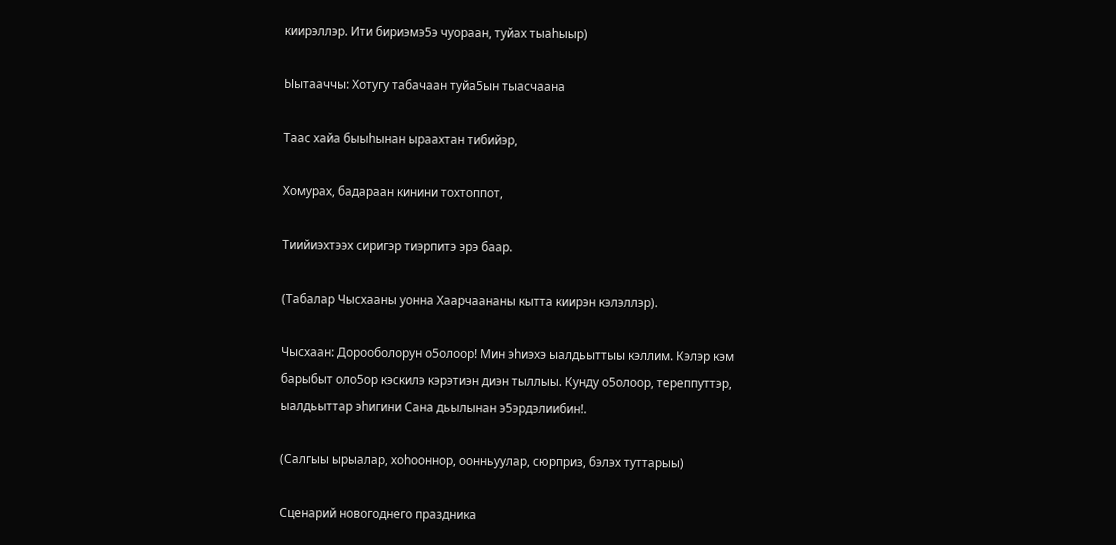киирэллэр. Ити бириэмэ5э чуораан, туйах тыаhыыр)

Ыытааччы: Хотугу табачаан туйа5ын тыасчаана

Таас хайа быыhынан ыраахтан тибийэр,

Хомурах, бадараан кинини тохтоппот,

Тиийиэхтээх сиригэр тиэрпитэ эрэ баар.

(Табалар Чысхааны уонна Хаарчаананы кытта киирэн кэлэллэр).

Чысхаан: Дорооболорун о5олоор! Мин эhиэхэ ыалдьыттыы кэллим. Кэлэр кэм барыбыт оло5ор кэскилэ кэрэтиэн диэн тыллыы. Кунду о5олоор, тереппуттэр, ыалдьыттар эhигини Сана дьылынан э5эрдэлиибин!.

(Салгыы ырыалар, хоhооннор, оонньуулар, сюрприз, бэлэх туттарыы)

Сценарий новогоднего праздника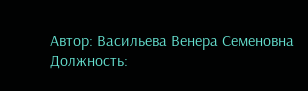Автор: Васильева Венера Семеновна
Должность: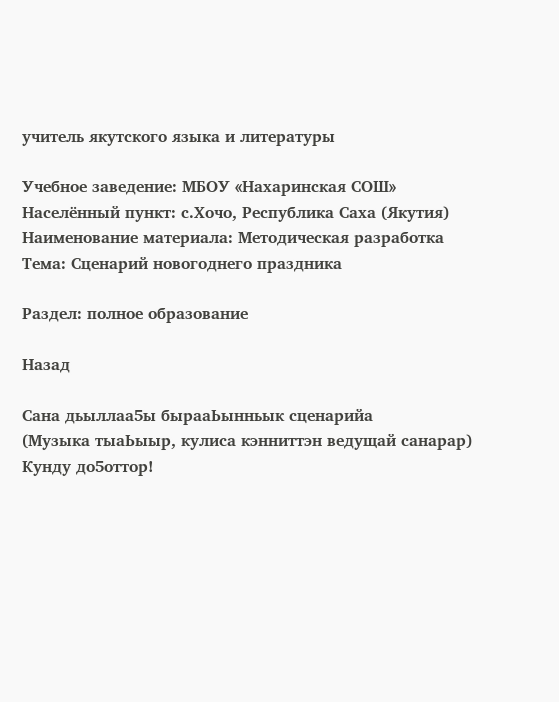учитель якутского языка и литературы

Учебное заведение: МБОУ «Нахаринская СОШ»
Населённый пункт: с.Хочо, Республика Саха (Якутия)
Наименование материала: Методическая разработка
Тема: Сценарий новогоднего праздника

Раздел: полное образование

Назад

Сана дьыллаа5ы бырааЬынньык сценарийа
(Музыка тыаЬыыр, кулиса кэнниттэн ведущай санарар)
Кунду до5оттор!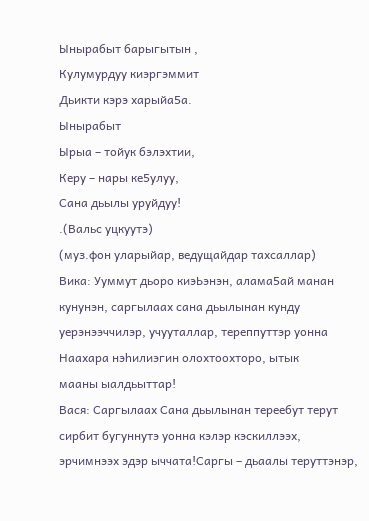Ынырабыт барыгытын ,
Кулумурдуу киэргэммит
Дьикти кэрэ харыйа5а.
Ынырабыт
Ырыа – тойук бэлэхтии,
Керу – нары ке5улуу,
Сана дьылы уруйдуу!
.(Вальс уцкуутэ)
(муз.фон уларыйар, ведущайдар тахсаллар)
Вика: Ууммут дьоро киэЬэнэн, алама5ай манан кунунэн, саргылаах сана дьылынан кунду
уерэнээччилэр, учууталлар, тереппуттэр уонна Наахара нэһилиэгин олохтоохторо, ытык
мааны ыалдьыттар!
Вася: Саргылаах Сана дьылынан тереебут терут сирбит бугуннутэ уонна кэлэр кэскиллээх,
эрчимнээх эдэр ыччата!Саргы – дьаалы теруттэнэр,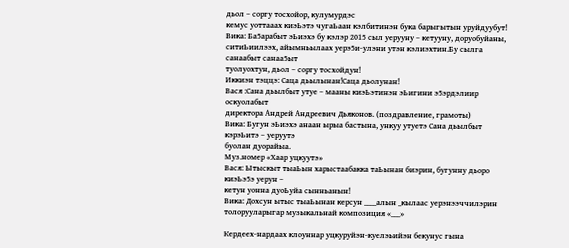дьол – соргу тосхойор, кулумурдэс
кемус уоттааах киэЬэтэ чугаЬаан кэлбитинэн бука барыгытын уруйдуубут!
Вика: Ба5арабыт эЬиэхэ бу кэлэр 2015 сыл уерууну – кетууну, доруобуйаны,
ситиЬиилээх, айымньылаах уерэ5и-улэни утэн кэлиэхтин.Бу сылга санаабыт санаа5ыт
туолуохтун, дьол – соргу тосхойдун!
Иккиэн тэццэ: Саца дьылынан!Саца дьолунан!
Вася :Сана дьылбыт утуе – мааны киэЬэтинэн эЬигини э5эрдэлиир оскуолабыт
директора Андрей Андреевич Дьяконов. (поздравление, грамоты)
Вика: Бугун эЬиэхэ анаан ырыа бастына, ункуу утуетэ Сана дьылбыт кэрэЬитэ – уеруутэ
буолан дуорайыа.
Муз.номер «Хаар уцкуутэ»
Вася: Ытыскыт тыаЬын харыстаабакка таЬынан биэрин, бугунну дьоро киэЬэ5э уерун –
кетун уонна дуоЬуйа сынньанын!
Вика: Дохсун ытыс тыаЬынан керсун ____алын _кылаас уерэнээччилэрин
толорууларыгар музыкальнай композиция «___»

Кердеех-нардаах клоуннар уцкуруйэн-куелэьийэн бекунус гына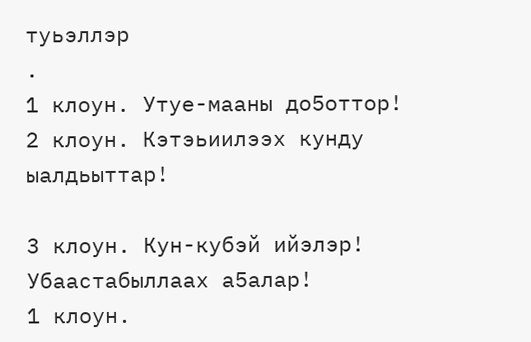туьэллэр
.
1 клоун. Утуе-мааны до5оттор!
2 клоун. Кэтэьиилээх кунду ыалдьыттар!

3 клоун. Кун-кубэй ийэлэр! Убаастабыллаах а5алар!
1 клоун.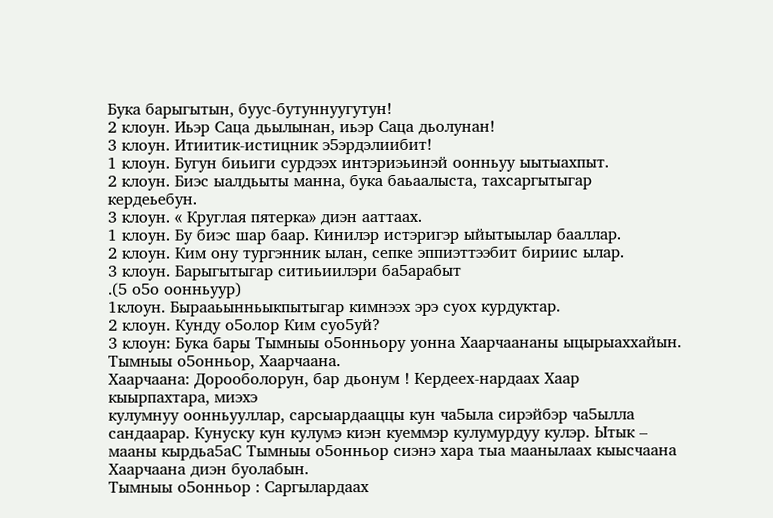Бука барыгытын, буус-бутуннуугутун!
2 клоун. Иьэр Саца дьылынан, иьэр Саца дьолунан!
3 клоун. Итиитик-истицник э5эрдэлиибит!
1 клоун. Бугун биьиги сурдээх интэриэьинэй оонньуу ыытыахпыт.
2 клоун. Биэс ыалдьыты манна, бука баьаалыста, тахсаргытыгар кердеьебун.
3 клоун. « Круглая пятерка» диэн ааттаах.
1 клоун. Бу биэс шар баар. Кинилэр истэригэр ыйытыылар бааллар.
2 клоун. Ким ону тургэнник ылан, сепке эппиэттээбит бириис ылар.
3 клоун. Барыгытыгар ситиьиилэри ба5арабыт
.(5 о5о оонньуур)
1клоун. Бырааьынньыкпытыгар кимнээх эрэ суох курдуктар.
2 клоун. Кунду о5олор Ким суо5уй?
3 клоун: Бука бары Тымныы о5онньору уонна Хаарчаананы ыцырыаххайын.
Тымныы о5онньор, Хаарчаана.
Хаарчаана: Дорооболорун, бар дьонум ! Кердеех-нардаах Хаар кыырпахтара, миэхэ
кулумнуу оонньууллар, сарсыардааццы кун ча5ыла сирэйбэр ча5ылла
сандаарар. Кунуску кун кулумэ киэн куеммэр кулумурдуу кулэр. Ытык –
мааны кырдьа5аС Тымныы о5онньор сиэнэ хара тыа маанылаах кыысчаана
Хаарчаана диэн буолабын.
Тымныы о5онньор : Саргылардаах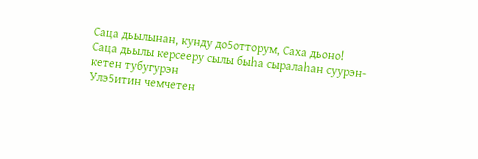Саца дьылынан, кунду до5отторум, Саха дьоно!
Саца дьылы керсееру сылы быhа сыралаhан суурэн- кетен тубугурэн
Улэ5итин чемчетен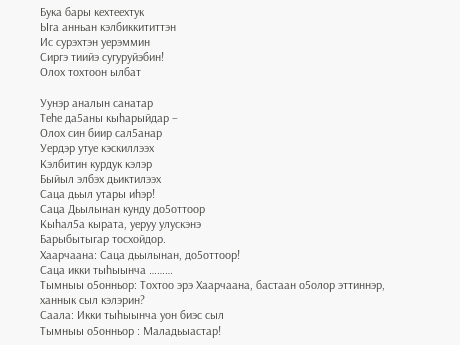Бука бары кехтеехтук
Ыга анньан кэлбиккититтэн
Ис сурэхтэн уерэммин
Сиргэ тиийэ сугуруйэбин!
Олох тохтоон ылбат

Уунэр аналын санатар
Теhе да5аны кыhарыйдар –
Олох син биир сал5анар
Уердэр утуе кэскиллээх
Кэлбитин курдук кэлэр
Быйыл элбэх дьиктилээх
Саца дьыл утары иhэр!
Саца Дьылынан кунду до5оттоор
Кыhал5а кырата, уеруу улускэнэ
Барыбытыгар тосхойдор.
Хаарчаана: Саца дьылынан, до5оттоор!
Саца икки тыhыынча ………
Тымныы о5онньор: Тохтоо эрэ Хаарчаана, бастаан о5олор эттиннэр, ханнык сыл кэлэрин?
Саала: Икки тыhыынча уон биэс сыл
Тымныы о5онньор : Маладьыастар!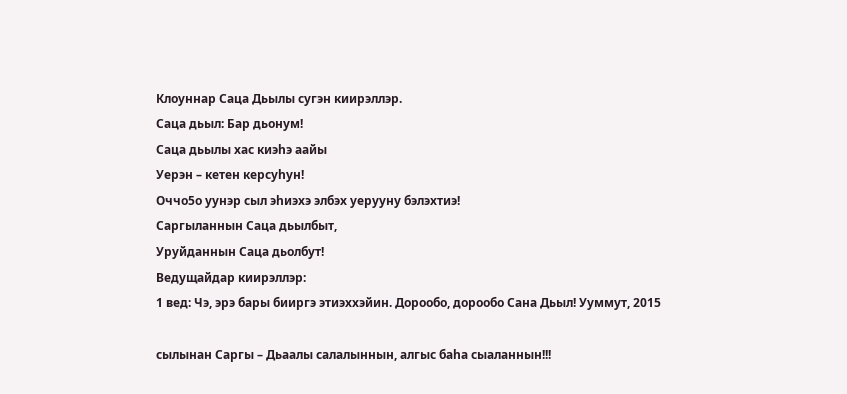Клоуннар Саца Дьылы сугэн киирэллэр.
Саца дьыл: Бар дьонум!
Саца дьылы хас киэhэ аайы
Уерэн – кетен керсуhун!
Оччо5о уунэр сыл эhиэхэ элбэх уерууну бэлэхтиэ!
Саргыланнын Саца дьылбыт,
Уруйданнын Саца дьолбут!
Ведущайдар киирэллэр:
1 вед: Чэ, эрэ бары бииргэ этиэххэйин. Дорообо, дорообо Сана Дьыл! Ууммут, 2015

сылынан Саргы – Дьаалы салалыннын, алгыс баhа сыаланнын!!!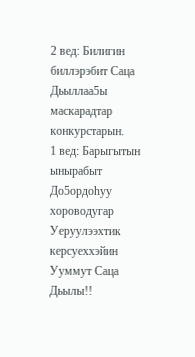2 вед: Билигин биллэрэбит Саца Дьыллаа5ы маскарадтар конкурстарын.
1 вед: Барыгытын ынырабыт
До5ордоhуу хороводугар
Уеруулээхтик керсуеххэйин
Ууммут Саца Дьылы!!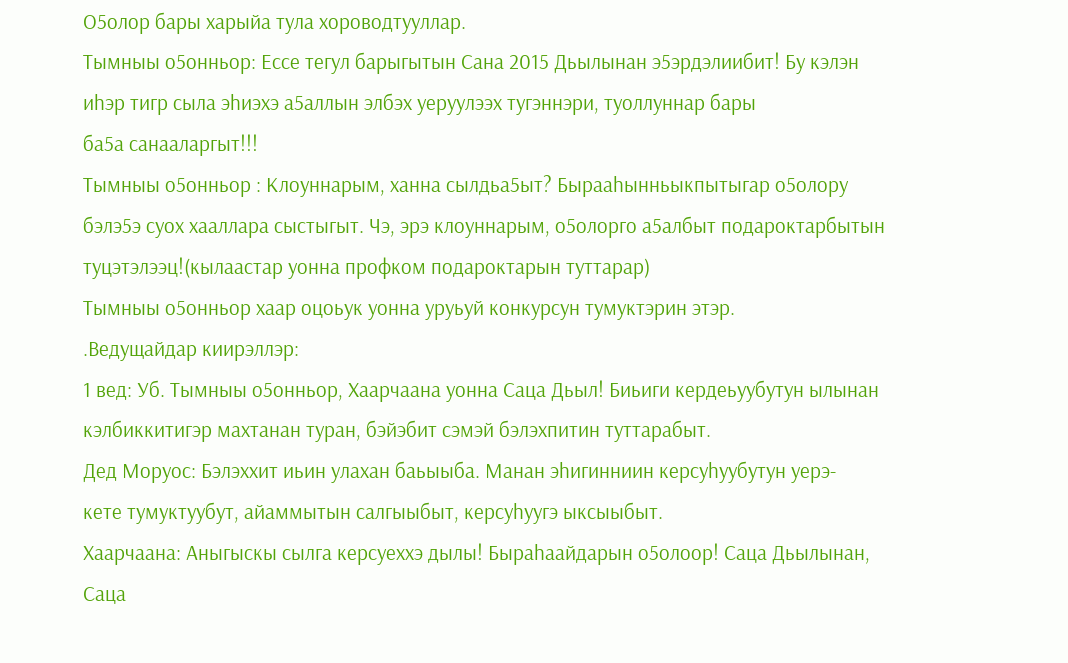О5олор бары харыйа тула хороводтууллар.
Тымныы о5онньор: Ессе тегул барыгытын Сана 2015 Дьылынан э5эрдэлиибит! Бу кэлэн
иhэр тигр сыла эhиэхэ а5аллын элбэх уеруулээх тугэннэри, туоллуннар бары
ба5а санааларгыт!!!
Тымныы о5онньор : Клоуннарым, ханна сылдьа5ыт? Бырааhынньыкпытыгар о5олору
бэлэ5э суох хааллара сыстыгыт. Чэ, эрэ клоуннарым, о5олорго а5албыт подароктарбытын
туцэтэлээц!(кылаастар уонна профком подароктарын туттарар)
Тымныы о5онньор хаар оцоьук уонна уруьуй конкурсун тумуктэрин этэр.
.Ведущайдар киирэллэр:
1 вед: Уб. Тымныы о5онньор, Хаарчаана уонна Саца Дьыл! Биьиги кердеьуубутун ылынан
кэлбиккитигэр махтанан туран, бэйэбит сэмэй бэлэхпитин туттарабыт.
Дед Моруос: Бэлэххит иьин улахан баьыыба. Манан эhигинниин керсуhуубутун уерэ-
кете тумуктуубут, айаммытын салгыыбыт, керсуhуугэ ыксыыбыт.
Хаарчаана: Аныгыскы сылга керсуеххэ дылы! Быраhаайдарын о5олоор! Саца Дьылынан,
Саца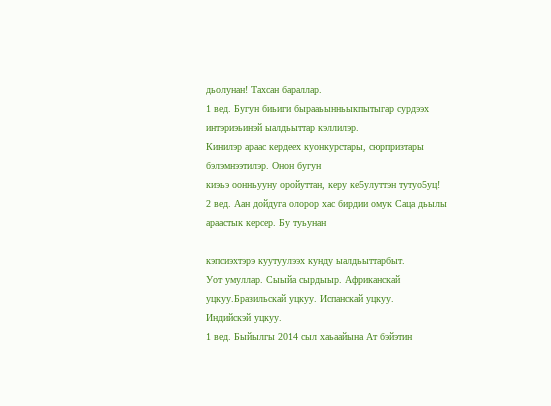дьолунан! Тахсан бараллар.
1 вед. Бугун биьиги бырааьынньыкпытыгар сурдээх интэриэьинэй ыалдьыттар кэллилэр.
Кинилэр араас кердеех куонкурстары, сюрпризтары бэлэмнээтилэр. Онон бугун
киэьэ оонньууну оройуттан, керу ке5улуттэн тутуо5уц!
2 вед. Аан дойдуга олорор хас бирдии омук Саца дьылы араастык керсер. Бу туьунан

кэпсиэхтэрэ куутуулээх кунду ыалдьыттарбыт.
Уот умуллар. Сыыйа сырдыыр. Африканскай уцкуу.Бразильскай уцкуу. Испанскай уцкуу.
Индийскэй уцкуу.
1 вед. Быйылгы 2014 сыл хаьаайына Ат бэйэтин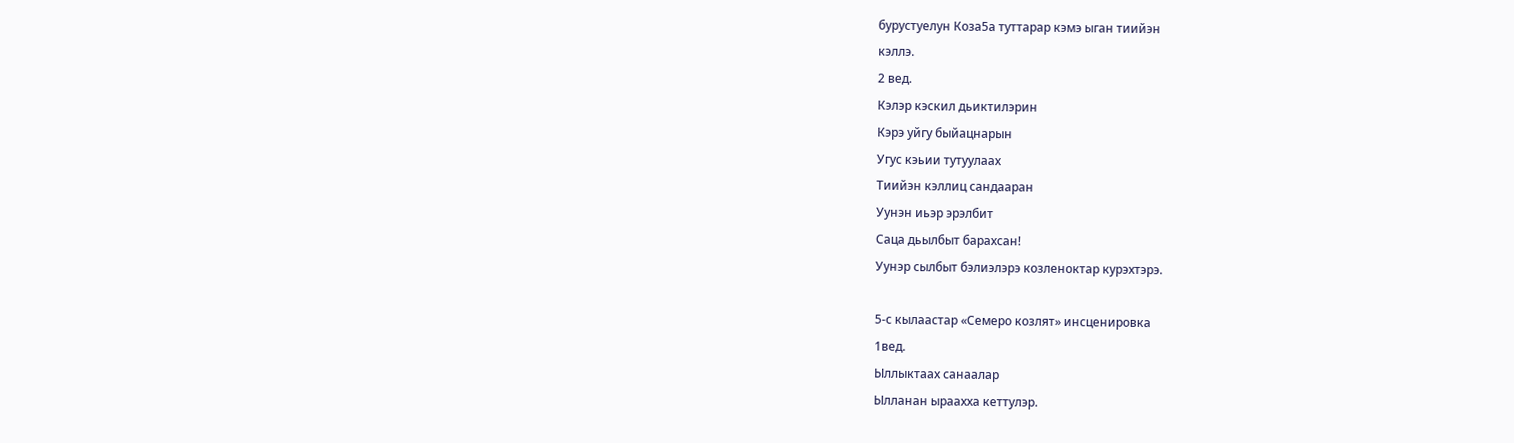бурустуелун Коза5а туттарар кэмэ ыган тиийэн
кэллэ.
2 вед.
Кэлэр кэскил дьиктилэрин
Кэрэ уйгу быйацнарын
Угус кэьии тутуулаах
Тиийэн кэллиц сандааран
Уунэн иьэр эрэлбит
Саца дьылбыт барахсан!
Уунэр сылбыт бэлиэлэрэ козленоктар курэхтэрэ.

5-с кылаастар «Семеро козлят» инсценировка
1вед.
Ыллыктаах санаалар
Ылланан ыраахха кеттулэр.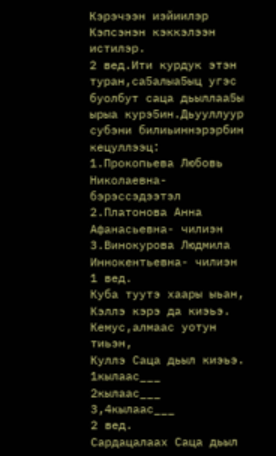Кэрэчээн иэйиилэр
Кэпсэнэн кэккэлээн истилэр.
2 вед.Ити курдук этэн туран,са5алыа5ыц угэс буолбут саца дьыллаа5ы ырыа курэ5ин.Дьууллуур
субэни билиьиннэрэрбин кецуллээц:
1.Прокопьева Любовь Николаевна- бэрэссэдээтэл
2.Платонова Анна Афанасьевна- чилиэн
3.Винокурова Людмила Иннокентьевна- чилиэн
1 вед.
Куба туутэ хаары ыьан,
Кэллэ кэрэ да киэьэ.
Кемус,алмаас уотун тиьэн,
Куллэ Саца дьыл киэьэ.
1кылаас___
2кылаас___
3,4кылаас___
2 вед.
Сардацалаах Саца дьыл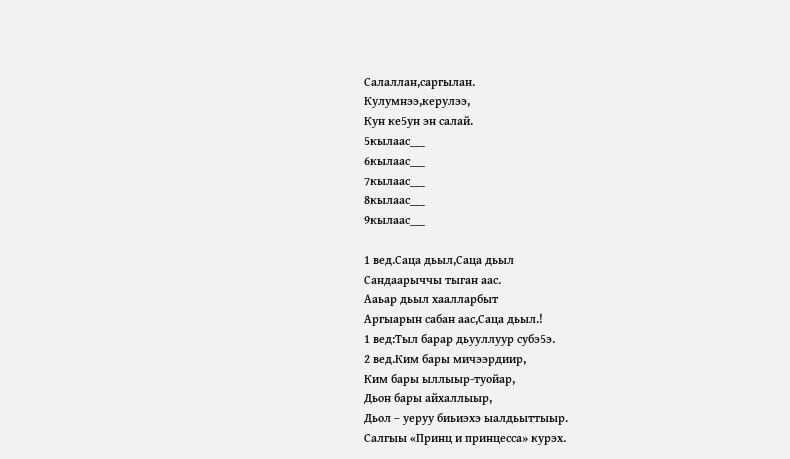Салаллан,саргылан.
Кулумнээ,керулээ,
Кун ке5ун эн салай.
5кылаас___
6кылаас___
7кылаас___
8кылаас___
9кылаас___

1 вед.Саца дьыл,Саца дьыл
Сандаарыччы тыган аас.
Ааьар дьыл хаалларбыт
Аргыарын сабан аас,Саца дьыл.!
1 вед:Тыл барар дьууллуур субэ5э.
2 вед.Ким бары мичээрдиир,
Ким бары ыллыыр-туойар,
Дьон бары айхаллыыр,
Дьол – уеруу биьиэхэ ыалдьыттыыр.
Салгыы «Принц и принцесса» курэх.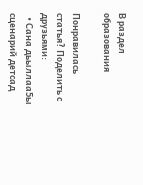В раздел образования

Понравилась статья? Поделить с друзьями:
  • Сана дьыллаа5ы сценарий детсад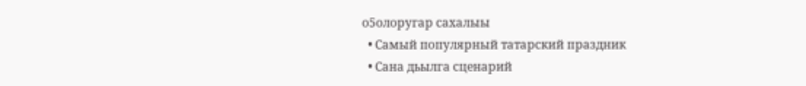о5олоругар сахалыы
  • Самый популярный татарский праздник
  • Сана дьылга сценарий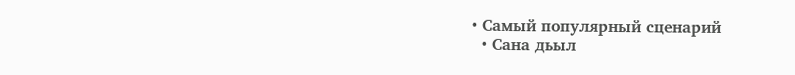• Самый популярный сценарий
  • Сана дьыл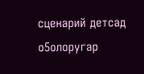сценарий детсад о5олоругар